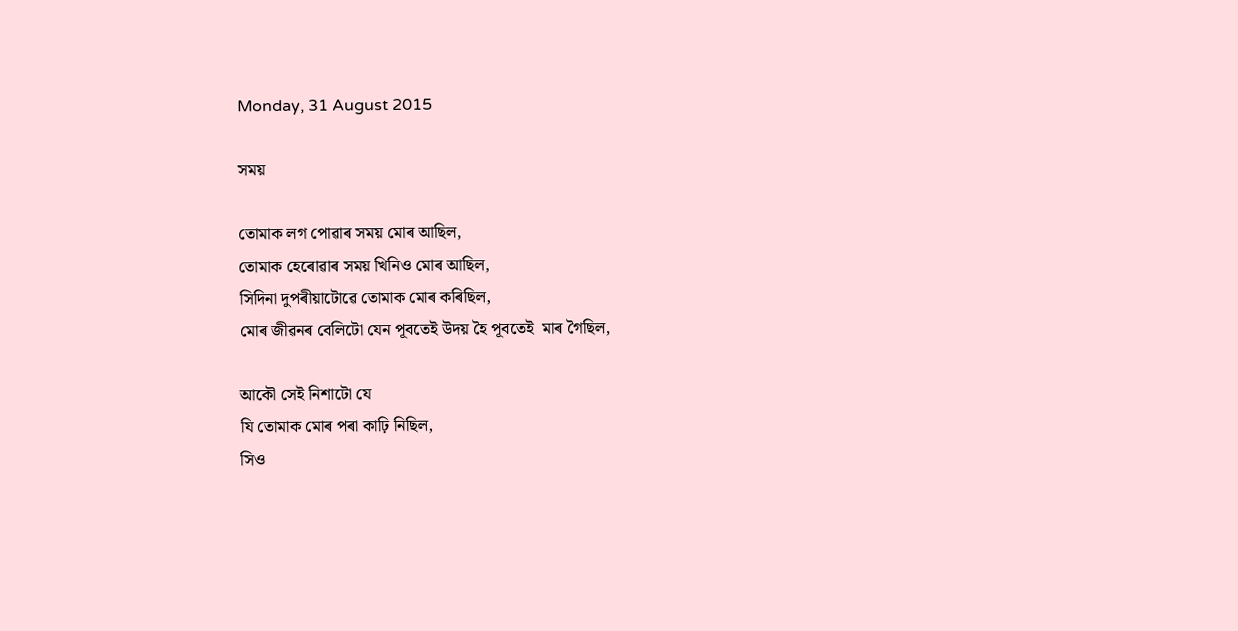Monday, 31 August 2015

সময়

তোমাক লগ পোৱাৰ সময় মোৰ আছিল,
তোমাক হেৰোৱাৰ সময় খিনিও মোৰ আছিল,
সিদিনা দুপৰীয়াটোৱে তোমাক মোৰ কৰিছিল,
মোৰ জীৱনৰ বেলিটো যেন পূবতেই উদয় হৈ পূবতেই  মাৰ গৈছিল,

আকৌ সেই নিশাটো যে
যি তোমাক মোৰ পৰা কাঢ়ি নিছিল,
সিও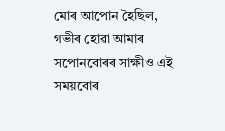মোৰ আপোন হৈছিল,
গভীৰ হোৱা আমাৰ সপোনবোৰৰ সাক্ষীও এই সময়বোৰ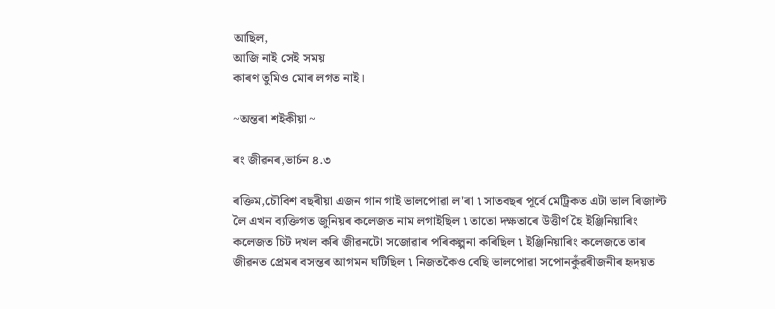আছিল,
আজি নাই সেই সময়
কাৰণ তুমিও মোৰ লগত নাই।

~অন্তৰা শইকীয়া ~

ৰং জীৱনৰ,ভাৰ্চন ৪.৩

ৰক্তিম,চৌবিশ বছৰীয়া এজন গান গাই ভালপোৱা ল'ৰা ৷ সাতবছৰ পূৰ্বে মেট্ৰিকত এটা ভাল ৰিজাল্ট লৈ এখন ব্যক্তিগত জুনিয়ৰ কলেজত নাম লগাইছিল ৷ তাতো দক্ষতাৰে উত্তীৰ্ণ হৈ ইঞ্জিনিয়াৰিং কলেজত চিট দখল কৰি জীৱনটো সজোৱাৰ পৰিকল্পনা কৰিছিল ৷ ইঞ্জিনিয়াৰিং কলেজতে তাৰ জীৱনত প্ৰেমৰ বসন্তৰ আগমন ঘটিছিল ৷ নিজতকৈও বেছি ভালপোৱা সপোনকুঁৱৰীজনীৰ হৃদয়ত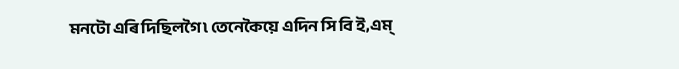মনটো এৰি দিছিলগৈ ৷ তেনেকৈয়ে এদিন সি বি ই,এম্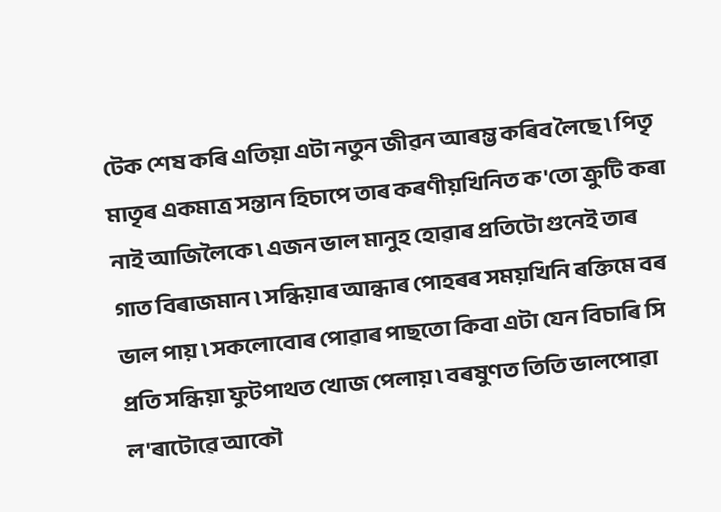টেক শেষ কৰি এতিয়া এটা নতুন জীৱন আৰম্ভ কৰিব লৈছে ৷ পিতৃ মাতৃৰ একমাত্ৰ সন্তান হিচাপে তাৰ কৰণীয়খিনিত ক'তো ক্ৰুটি কৰা নাই আজিলৈকে ৷ এজন ভাল মানুহ হোৱাৰ প্ৰতিটো গুনেই তাৰ গাত বিৰাজমান ৷ সন্ধিয়াৰ আন্ধাৰ পোহৰৰ সময়খিনি ৰক্তিমে বৰ ভাল পায় ৷ সকলোবোৰ পোৱাৰ পাছতো কিবা এটা যেন বিচাৰি সি প্ৰতি সন্ধিয়া ফুটপাথত খোজ পেলায় ৷ বৰষুণত তিতি ভালপোৱা ল'ৰাটোৱে আকৌ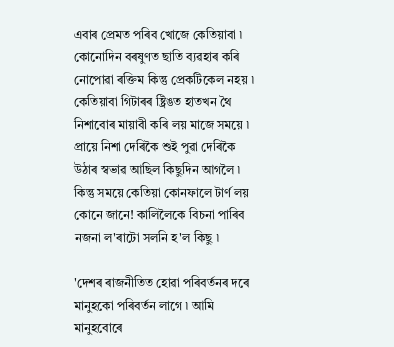এবাৰ প্ৰেমত পৰিব খোজে কেতিয়াবা ৷ কোনোদিন বৰষুণত ছাতি ব্যৱহাৰ কৰি নোপোৱা ৰক্তিম কিন্তু প্ৰেকটিকেল নহয় ৷ কেতিয়াবা গিটাৰৰ ষ্ট্ৰিঙত হাতখন থৈ নিশাবোৰ মায়াবী কৰি লয় মাজে সময়ে ৷ প্ৰায়ে নিশা দেৰিকৈ শুই পুৱা দেৰিকৈ উঠাৰ স্বভাৱ আছিল কিছুদিন আগলৈ ৷ কিন্তু সময়ে কেতিয়া কোনফালে টাৰ্ণ লয় কোনে জানে! কালিলৈকে বিচনা পাৰিব নজনা ল'ৰাটো সলনি হ'ল কিছু ৷

'দেশৰ ৰাজনীতিত হোৱা পৰিবৰ্তনৰ দৰে মানুহকো পৰিবৰ্তন লাগে ৷ আমি মানুহবোৰে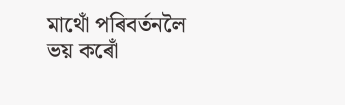মাথোঁ পৰিবৰ্তনলৈ ভয় কৰোঁ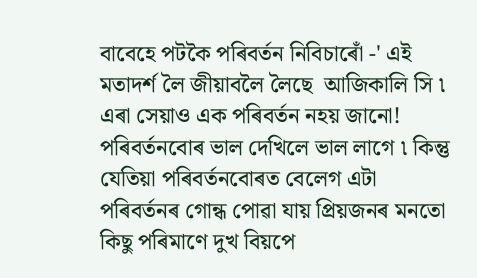বাবেহে পটকৈ পৰিবৰ্তন নিবিচাৰোঁ -' এই মতাদৰ্শ লৈ জীয়াবলৈ লৈছে  আজিকালি সি ৷ এৰা সেয়াও এক পৰিবৰ্তন নহয় জানো! পৰিবৰ্তনবোৰ ভাল দেখিলে ভাল লাগে ৷ কিন্তু যেতিয়া পৰিবৰ্তনবোৰত বেলেগ এটা পৰিবৰ্তনৰ গোন্ধ পোৱা যায় প্ৰিয়জনৰ মনতো কিছু পৰিমাণে দুখ বিয়পে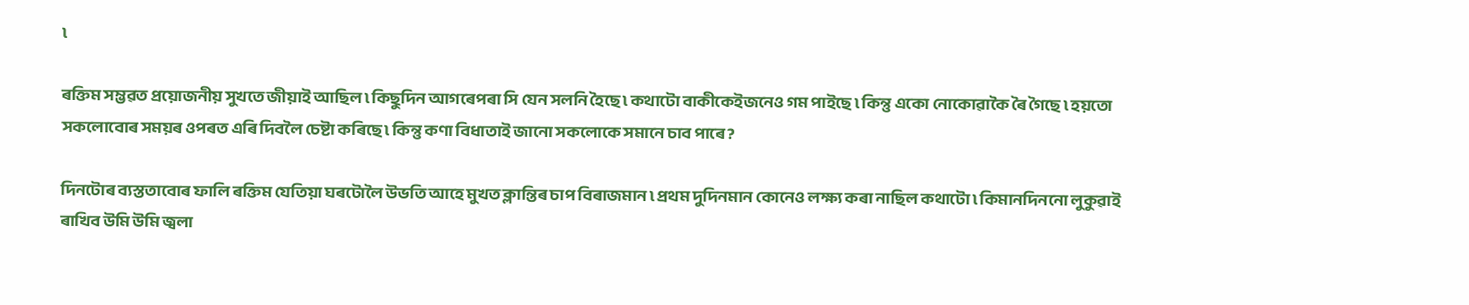৷

ৰক্তিম সম্ভৱত প্ৰয়োজনীয় সুখতে জীয়াই আছিল ৷ কিছুদিন আগৰেপৰা সি যেন সলনি হৈছে ৷ কথাটো বাকীকেইজনেও গম পাইছে ৷ কিন্তু একো নোকোৱাকৈ ৰৈ গৈছে ৷ হয়তো সকলোবোৰ সময়ৰ ওপৰত এৰি দিবলৈ চেষ্টা কৰিছে ৷ কিন্তু কণা বিধাতাই জানো সকলোকে সমানে চাব পাৰে?

দিনটোৰ ব্যস্ততাবোৰ ফালি ৰক্তিম যেতিয়া ঘৰটোলৈ উভতি আহে মুখত ক্লান্তিৰ চাপ বিৰাজমান ৷ প্ৰথম দুদিনমান কোনেও লক্ষ্য কৰা নাছিল কথাটো ৷ কিমানদিননো লুকুৱাই ৰাখিব উমি উমি জ্বলা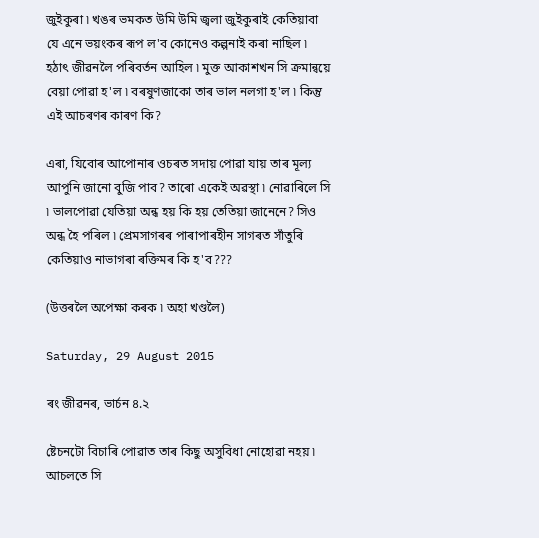জুইকুৰা ৷ খঙৰ ভমকত উমি উমি জ্বলা জুইকুৰাই কেতিয়াবা যে এনে ভয়ংকৰ ৰূপ ল'ব কোনেও কল্পনাই কৰা নাছিল ৷ হঠাৎ জীৱনলৈ পৰিবৰ্তন আহিল ৷ মুক্ত আকাশখন সি ক্ৰমান্বয়ে বেয়া পোৱা হ'ল ৷ বৰষুণজাকো তাৰ ভাল নলগা হ'ল ৷ কিন্তু এই আচৰণৰ কাৰণ কি?

এৰা, যিবোৰ আপোনাৰ ওচৰত সদায় পোৱা যায় তাৰ মূল্য আপুনি জানো বুজি পাব? তাৰো একেই অৱস্থা ৷ নোৱাৰিলে সি ৷ ভালপোৱা যেতিয়া অন্ধ হয় কি হয় তেতিয়া জানেনে? সিও অন্ধ হৈ পৰিল ৷ প্ৰেমসাগৰৰ পাৰাপাৰহীন সাগৰত সাঁতুৰি কেতিয়াও নাভাগৰা ৰক্তিমৰ কি হ'ব???

(উত্তৰলৈ অপেক্ষা কৰক ৷ অহা খণ্ডলৈ)

Saturday, 29 August 2015

ৰং জীৱনৰ, ভাৰ্চন ৪.২

ষ্টেচনটো বিচাৰি পোৱাত তাৰ কিছু অসুবিধা নোহোৱা নহয় ৷ আচলতে সি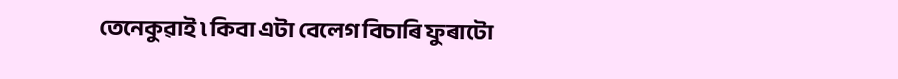তেনেকুৱাই ৷ কিবা এটা বেলেগ বিচাৰি ফুৰাটো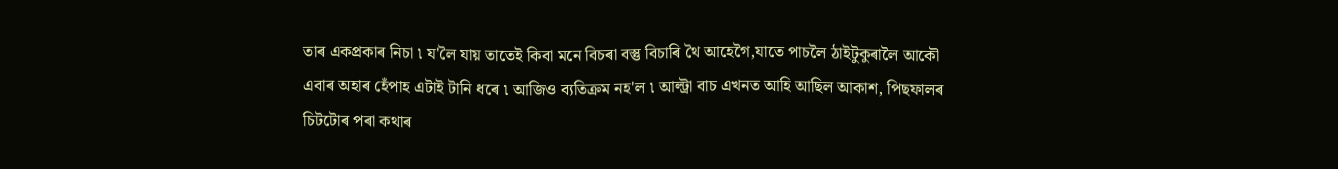তাৰ একপ্ৰকাৰ নিচা ৷ য'লৈ যায় তাতেই কিবা মনে বিচৰা বস্তু বিচাৰি থৈ আহেগৈ,যাতে পাচলৈ ঠাইটুকুৰালৈ আকৌ এবাৰ অহাৰ হেঁপাহ এটাই টানি ধৰে ৷ আজিও ব্যতিক্ৰম নহ'ল ৷ আল্ট্ৰা বাচ এখনত আহি আছিল আকাশ, পিছফালৰ চিটটোৰ পৰা কথাৰ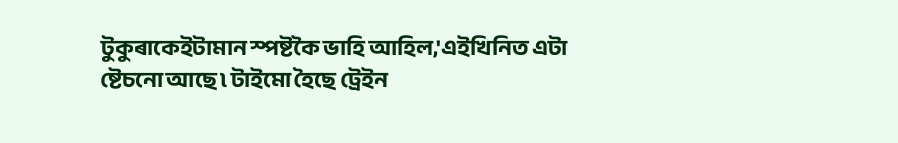টুকুৰাকেইটামান স্পষ্টকৈ ভাহি আহিল,'এইখিনিত এটা ষ্টেচনো আছে ৷ টাইমো হৈছে ট্ৰেইন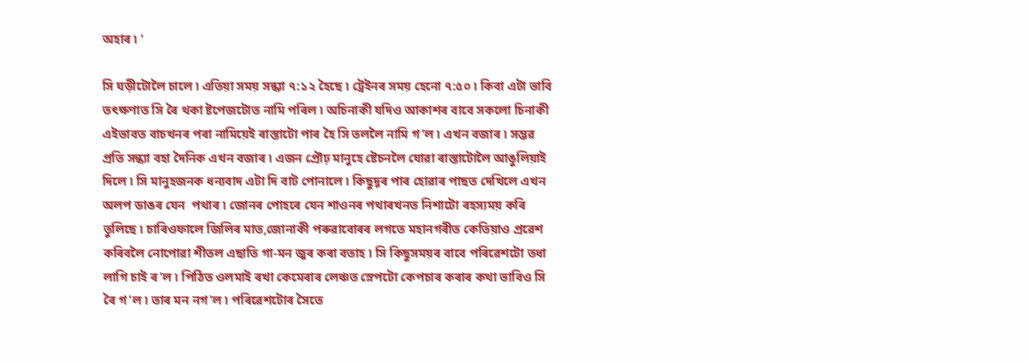অহাৰ ৷ '

সি ঘড়ীটোলৈ চালে ৷ এতিয়া সময় সন্ধ্যা ৭:১২ হৈছে ৷ ট্ৰেইনৰ সময় হেনো ৭:৫০ ৷ কিবা এটা ভাবি তৎক্ষণাত সি ৰৈ থকা ষ্টপেজটোত নামি পৰিল ৷ অচিনাকী যদিও আকাশৰ বাবে সকলো চিনাকী এইভাবত বাচখনৰ পৰা নামিয়েই ৰাস্তাটো পাৰ হৈ সি তললৈ নামি গ'ল ৷ এখন বজাৰ ৷ সম্ভৱ প্ৰতি সন্ধ্যা বহা দৈনিক এখন বজাৰ ৷ এজন প্ৰৌঢ় মানুহে ষ্টেচনলৈ যোৱা ৰাস্তাটোলৈ আঙুলিয়াই দিলে ৷ সি মানুহজনক ধন্যবাদ এটা দি বাট পোনালে ৷ কিছুদূৰ পাৰ হোৱাৰ পাছত দেখিলে এখন অলপ ডাঙৰ যেন  পথাৰ ৷ জোনৰ পোহৰে যেন শাওনৰ পথাৰখনত নিশাটো ৰহস্যময় কৰি তুলিছে ৷ চাৰিওফালে জিলিৰ মাত,জোনাকী পৰুৱাবোৰৰ লগতে মহানগৰীত কেতিয়াও প্ৰৱেশ কৰিবলৈ নোপোৱা শীতল এছাতি গা-মন জুৰ কৰা বতাহ ৷ সি কিছুসময়ৰ বাবে পৰিৱেশটো তধা লাগি চাই ৰ'ল ৷ পিঠিত ওলমাই ৰখা কেমেৰাৰ লেঞ্চত স্নেপটো কেপচাৰ কৰাৰ কথা ভাবিও সি ৰৈ গ'ল ৷ তাৰ মন নগ'ল ৷ পৰিৱেশটোৰ সৈতে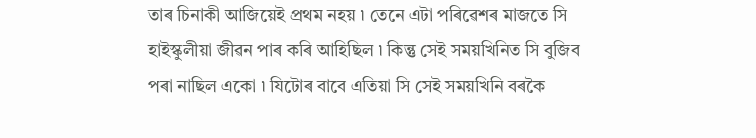তাৰ চিনাকী আজিয়েই প্ৰথম নহয় ৷ তেনে এটা পৰিৱেশৰ মাজতে সি হাইস্কুলীয়া জীৱন পাৰ কৰি আহিছিল ৷ কিন্তু সেই সময়খিনিত সি বুজিব পৰা নাছিল একো ৷ যিটোৰ বাবে এতিয়া সি সেই সময়খিনি বৰকৈ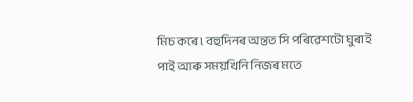মিচ কৰে ৷ বহুদিনৰ অন্তত সি পৰিৱেশটো ঘুৰাই পাই আৰু সময়খিনি নিজৰ মতে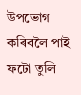উপভোগ কৰিবলৈ পাই ফটো তুলি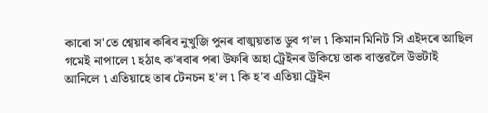কাৰো স'তে শ্বেয়াৰ কৰিব নুখুজি পুনৰ বাঙ্ময়তাত ডুব গ'ল ৷ কিমান মিনিট সি এইদৰে আছিল গমেই নাপালে ৷ হঠাৎ ক'ৰবাৰ পৰা উফৰি অহা ট্ৰেইনৰ উকিয়ে তাক বাস্তৱলৈ উভটাই আনিলে ৷ এতিয়াহে তাৰ টেনচন হ'ল ৷ কি হ'ব এতিয়া ট্ৰেইন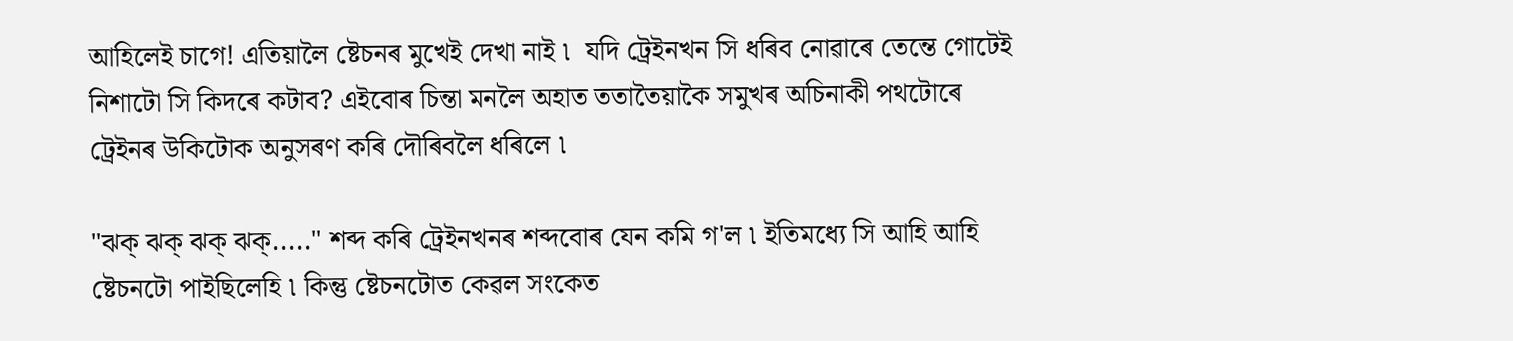আহিলেই চাগে! এতিয়ালৈ ষ্টেচনৰ মুখেই দেখা নাই ৷  যদি ট্ৰেইনখন সি ধৰিব নোৱাৰে তেন্তে গোটেই নিশাটো সি কিদৰে কটাব? এইবোৰ চিন্তা মনলৈ অহাত ততাতৈয়াকৈ সমুখৰ অচিনাকী পথটোৰে ট্ৰেইনৰ উকিটোক অনুসৰণ কৰি দৌৰিবলৈ ধৰিলে ৷

"ঝক্ ঝক্ ঝক্ ঝক্....." শব্দ কৰি ট্ৰেইনখনৰ শব্দবোৰ যেন কমি গ'ল ৷ ইতিমধ্যে সি আহি আহি ষ্টেচনটো পাইছিলেহি ৷ কিন্তু ষ্টেচনটোত কেৱল সংকেত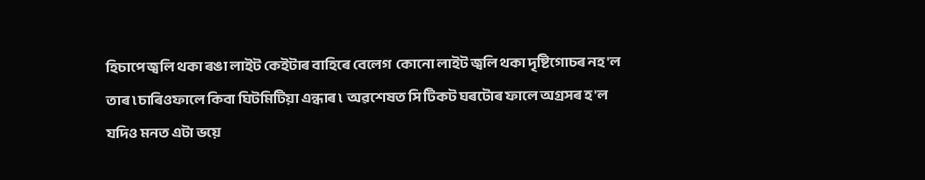হিচাপে জ্বলি থকা ৰঙা লাইট কেইটাৰ বাহিৰে বেলেগ  কোনো লাইট জ্বলি থকা দৃষ্টিগোচৰ নহ'ল তাৰ ৷ চাৰিওফালে কিবা ঘিটমিটিয়া এন্ধাৰ ৷  অৱশেষত সি টিকট ঘৰটোৰ ফালে অগ্ৰসৰ হ'ল যদিও মনত এটা ভয়ে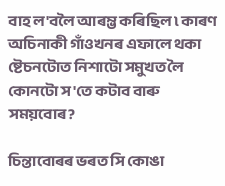বাহ ল'বলৈ আৰম্ভ কৰিছিল ৷ কাৰণ অচিনাকী গাঁওখনৰ এফালে থকা ষ্টেচনটোত নিশাটো সমুখত লৈ কোনটো স'তে কটাব বাৰু সময়বোৰ?

চিন্তাবোৰৰ ভৰত সি কোঙা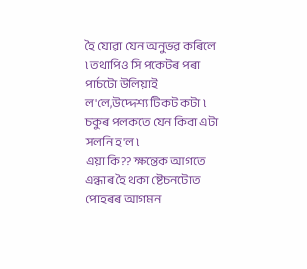হৈ যোৱা যেন অনুভৱ কৰিলে ৷ তথাপিও সি পকেটৰ পৰা পাৰ্চটো উলিয়াই ল'লে,উদ্দেশ্য টিকট কটা ৷ চকুৰ পলকতে যেন কিবা এটা সলনি হ'ল ৷
এয়া কি?? ক্ষন্তেক আগতে এন্ধাৰ হৈ থকা ষ্টেচনটোত পোহৰৰ আগমন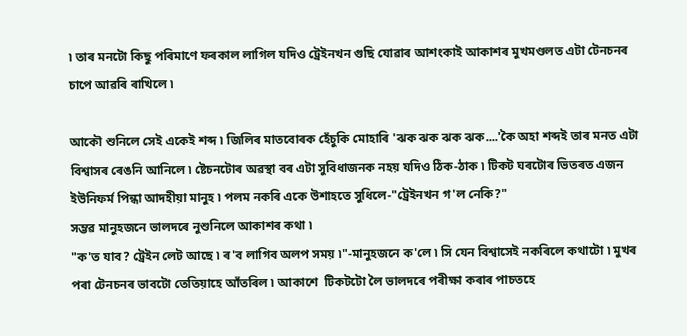৷ তাৰ মনটো কিছু পৰিমাণে ফৰকাল লাগিল যদিও ট্ৰেইনখন গুছি যোৱাৰ আশংকাই আকাশৰ মুখমণ্ডলত এটা টেনচনৰ চাপে আৱৰি ৰাখিলে ৷

আকৌ শুনিলে সেই একেই শব্দ ৷ জিলিৰ মাতবোৰক হেঁচুকি মোহাৰি 'ঝক ঝক ঝক ঝক....'কৈ অহা শব্দই তাৰ মনত এটা বিশ্বাসৰ ৰেঙনি আনিলে ৷ ষ্টেচনটোৰ অৱস্থা বৰ এটা সুবিধাজনক নহয় যদিও ঠিক-ঠাক ৷ টিকট ঘৰটোৰ ভিতৰত এজন ইউনিফৰ্ম পিন্ধা আদহীয়া মানুহ ৷ পলম নকৰি একে উশাহতে সুধিলে-"ট্ৰেইনখন গ'ল নেকি?"
সম্ভৱ মানুহজনে ভালদৰে নুশুনিলে আকাশৰ কথা ৷
"ক'ত যাব? ট্ৰেইন লেট আছে ৷ ৰ'ব লাগিব অলপ সময় ৷"-মানুহজনে ক'লে ৷ সি যেন বিশ্বাসেই নকৰিলে কথাটো ৷ মুখৰ পৰা টেনচনৰ ভাবটো তেতিয়াহে আঁতৰিল ৷ আকাশে  টিকটটো লৈ ভালদৰে পৰীক্ষা কৰাৰ পাচতহে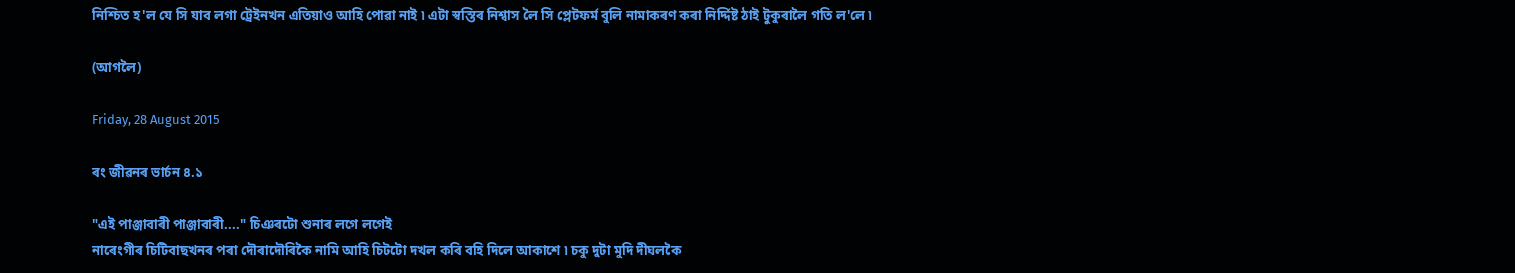নিশ্চিত হ'ল যে সি যাব লগা ট্ৰেইনখন এতিয়াও আহি পোৱা নাই ৷ এটা স্বস্তিৰ নিশ্বাস লৈ সি প্লেটফৰ্ম বুলি নামাকৰণ কৰা নিৰ্দ্দিষ্ট ঠাই টুকুৰালৈ গতি ল'লে ৷

(আগলৈ)

Friday, 28 August 2015

ৰং জীৱনৰ ভাৰ্চন ৪.১

"এই পাঞ্জাবাৰী পাঞ্জাবাৰী...." চিঞৰটো শুনাৰ লগে লগেই
নাৰেংগীৰ চিটিবাছখনৰ পৰা দৌৰাদৌৰিকৈ নামি আহি চিটটো দখল কৰি বহি দিলে আকাশে ৷ চকু দুটা মুদি দীঘলকৈ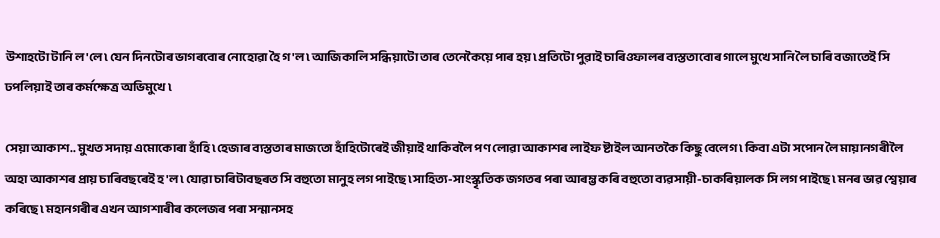উশাহটো টানি ল'লে ৷ যেন দিনটোৰ ভাগৰবোৰ নোহোৱা হৈ গ'ল ৷ আজিকালি সন্ধিয়াটো তাৰ তেনেকৈয়ে পাৰ হয় ৷ প্ৰতিটো পুৱাই চাৰিওফালৰ ব্যস্ততাবোৰ গালে মুখে সানি লৈ চাৰি বজাতেই সি ঢপলিয়াই তাৰ কৰ্মক্ষেত্ৰ অভিমুখে ৷

সেয়া আকাশ.. মুখত সদায় এমোকোৰা হাঁহি ৷ হেজাৰ ব্যস্ততাৰ মাজতো হাঁহিটোৰেই জীয়াই থাকিবলৈ পণ লোৱা আকাশৰ লাইফ ষ্টাইল আনতকৈ কিছু বেলেগ ৷ কিবা এটা সপোন লৈ মায়ানগৰীলৈ অহা আকাশৰ প্ৰায় চাৰিবছৰেই হ'ল ৷ যোৱা চাৰিটাবছৰত সি বহুতো মানুহ লগ পাইছে ৷ সাহিত্য-সাংস্কৃতিক জগতৰ পৰা আৰম্ভ কৰি বহুতো ব্যৱসায়ী-চাকৰিয়ালক সি লগ পাইছে ৷ মনৰ ভাৱ শ্বেয়াৰ কৰিছে ৷ মহানগৰীৰ এখন আগশাৰীৰ কলেজৰ পৰা সন্মানসহ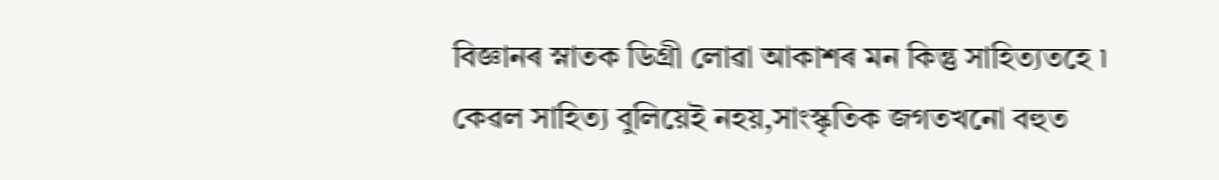বিজ্ঞানৰ স্নাতক ডিগ্ৰী লোৱা আকাশৰ মন কিন্তু সাহিত্যতহে ৷ কেৱল সাহিত্য বুলিয়েই নহয়,সাংস্কৃতিক জগতখনো বহুত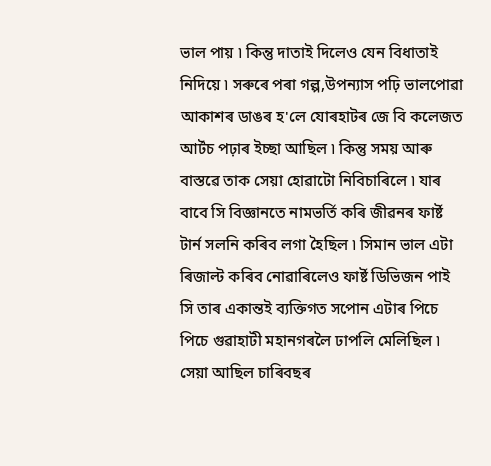ভাল পায় ৷ কিন্তু দাতাই দিলেও যেন বিধাতাই নিদিয়ে ৷ সৰুৰে পৰা গল্প,উপন্যাস পঢ়ি ভালপোৱা আকাশৰ ডাঙৰ হ'লে যোৰহাটৰ জে বি কলেজত আৰ্টচ পঢ়াৰ ইচ্ছা আছিল ৷ কিন্তু সময় আৰু বাস্তৱে তাক সেয়া হোৱাটো নিবিচাৰিলে ৷ যাৰ বাবে সি বিজ্ঞানতে নামভৰ্তি কৰি জীৱনৰ ফাৰ্ষ্ট টাৰ্ন সলনি কৰিব লগা হৈছিল ৷ সিমান ভাল এটা ৰিজাল্ট কৰিব নোৱাৰিলেও ফাৰ্ষ্ট ডিভিজন পাই সি তাৰ একান্তই ব্যক্তিগত সপোন এটাৰ পিচে পিচে গুৱাহাটী মহানগৰলৈ ঢাপলি মেলিছিল ৷ সেয়া আছিল চাৰিবছৰ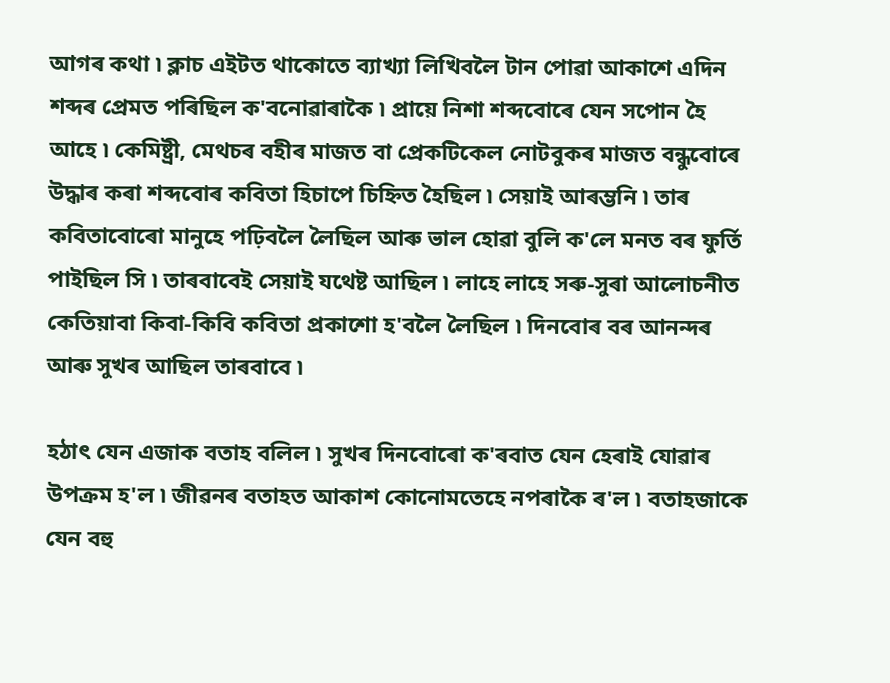আগৰ কথা ৷ ক্লাচ এইটত থাকোতে ব্যাখ্যা লিখিবলৈ টান পোৱা আকাশে এদিন শব্দৰ প্ৰেমত পৰিছিল ক'বনোৱাৰাকৈ ৷ প্ৰায়ে নিশা শব্দবোৰে যেন সপোন হৈ আহে ৷ কেমিষ্ট্ৰী, মেথচৰ বহীৰ মাজত বা প্ৰেকটিকেল নোটবুকৰ মাজত বন্ধুবোৰে উদ্ধাৰ কৰা শব্দবোৰ কবিতা হিচাপে চিহ্নিত হৈছিল ৷ সেয়াই আৰম্ভনি ৷ তাৰ কবিতাবোৰো মানুহে পঢ়িবলৈ লৈছিল আৰু ভাল হোৱা বুলি ক'লে মনত বৰ ফুৰ্তি পাইছিল সি ৷ তাৰবাবেই সেয়াই যথেষ্ট আছিল ৷ লাহে লাহে সৰু-সুৰা আলোচনীত কেতিয়াবা কিবা-কিবি কবিতা প্ৰকাশো হ'বলৈ লৈছিল ৷ দিনবোৰ বৰ আনন্দৰ আৰু সুখৰ আছিল তাৰবাবে ৷

হঠাৎ যেন এজাক বতাহ বলিল ৷ সুখৰ দিনবোৰো ক'ৰবাত যেন হেৰাই যোৱাৰ উপক্ৰম হ'ল ৷ জীৱনৰ বতাহত আকাশ কোনোমতেহে নপৰাকৈ ৰ'ল ৷ বতাহজাকে যেন বহু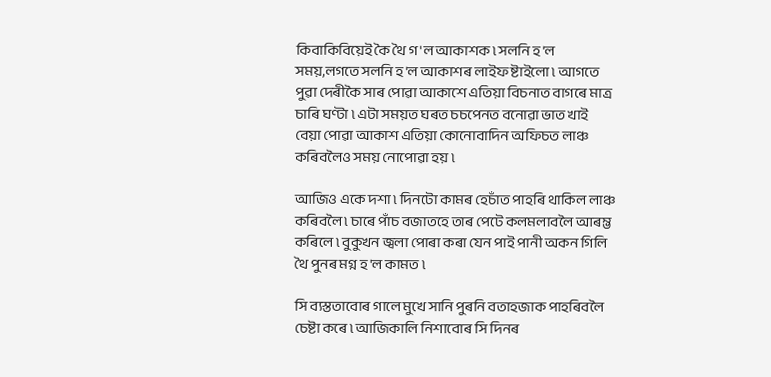কিবাকিবিয়েই কৈ থৈ গ'ল আকাশক ৷ সলনি হ'ল সময়,লগতে সলনি হ'ল আকাশৰ লাইফ ষ্টাইলো ৷ আগতে পুৱা দেৰীকৈ সাৰ পোৱা আকাশে এতিয়া বিচনাত বাগৰে মাত্ৰ চাৰি ঘণ্টা ৷ এটা সময়ত ঘৰত চচপেনত বনোৱা ভাত খাই বেয়া পোৱা আকাশ এতিয়া কোনোবাদিন অফিচত লাঞ্চ কৰিবলৈও সময় নোপোৱা হয় ৷

আজিও একে দশা ৷ দিনটো কামৰ হেচাঁত পাহৰি থাকিল লাঞ্চ কৰিবলৈ ৷ চাৰে পাঁচ বজাতহে তাৰ পেটে কলমলাবলৈ আৰম্ভ কৰিলে ৷ বুকুখন জ্বলা পোৰা কৰা যেন পাই পানী অকন গিলি থৈ পুনৰ মগ্ন হ'ল কামত ৷

সি ব্যস্ততাবোৰ গালে মুখে সানি পুৰনি বতাহজাক পাহৰিবলৈ চেষ্টা কৰে ৷ আজিকালি নিশাবোৰ সি দিনৰ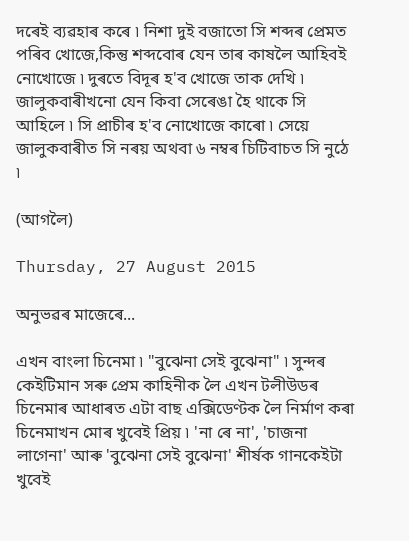দৰেই ব্যৱহাৰ কৰে ৷ নিশা দুই বজাতো সি শব্দৰ প্ৰেমত পৰিব খোজে,কিন্তু শব্দবোৰ যেন তাৰ কাষলৈ আহিবই নোখোজে ৷ দুৰতে বিদূৰ হ'ব খোজে তাক দেখি ৷ জালুকবাৰীখনো যেন কিবা সেৰেঙা হৈ থাকে সি আহিলে ৷ সি প্ৰাচীৰ হ'ব নোখোজে কাৰো ৷ সেয়ে জালুকবাৰীত সি নৰয় অথবা ৬ নম্বৰ চিটিবাচত সি নুঠে ৷

(আগলৈ)

Thursday, 27 August 2015

অনুভৱৰ মাজেৰে...

এখন বাংলা চিনেমা ৷ "বুঝেনা সেই বুঝেনা" ৷ সুন্দৰ কেইটিমান সৰু প্ৰেম কাহিনীক লৈ এখন টলীউডৰ চিনেমাৰ আধাৰত এটা বাছ এক্সিডেণ্টক লৈ নিৰ্মাণ কৰা চিনেমাখন মোৰ খুবেই প্ৰিয় ৷ 'না ৰে না', 'চাজনা লাগেনা' আৰু 'বুঝেনা সেই বুঝেনা' শীৰ্ষক গানকেইটা খুবেই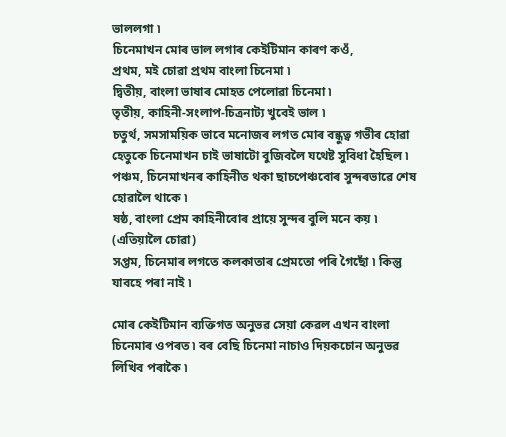ভাললগা ৷
চিনেমাখন মোৰ ভাল লগাৰ কেইটিমান কাৰণ কওঁ,
প্ৰথম, মই চোৱা প্ৰথম বাংলা চিনেমা ৷
দ্বিতীয়, বাংলা ভাষাৰ মোহত পেলোৱা চিনেমা ৷
তৃতীয়, কাহিনী-সংলাপ-চিত্ৰনাট্য খুবেই ভাল ৷
চতুৰ্থ, সমসাময়িক ভাবে মনোজৰ লগত মোৰ বন্ধুত্ব গভীৰ হোৱা হেতুকে চিনেমাখন চাই ভাষাটো বুজিবলৈ যথেষ্ট সুবিধা হৈছিল ৷
পঞ্চম, চিনেমাখনৰ কাহিনীত থকা ছাচপেঞ্চবোৰ সুন্দৰভাৱে শেষ হোৱালৈ থাকে ৷
ষষ্ঠ, বাংলা প্ৰেম কাহিনীবোৰ প্ৰায়ে সুন্দৰ বুলি মনে কয় ৷ (এতিয়ালৈ চোৱা)
সপ্তম, চিনেমাৰ লগতে কলকাতাৰ প্ৰেমতো পৰি গৈছোঁ ৷ কিন্তু যাবহে পৰা নাই ৷

মোৰ কেইটিমান ব্যক্তিগত অনুভৱ সেয়া কেৱল এখন বাংলা চিনেমাৰ ওপৰত ৷ বৰ বেছি চিনেমা নাচাও দিয়কচোন অনুভৱ লিখিব পৰাকৈ ৷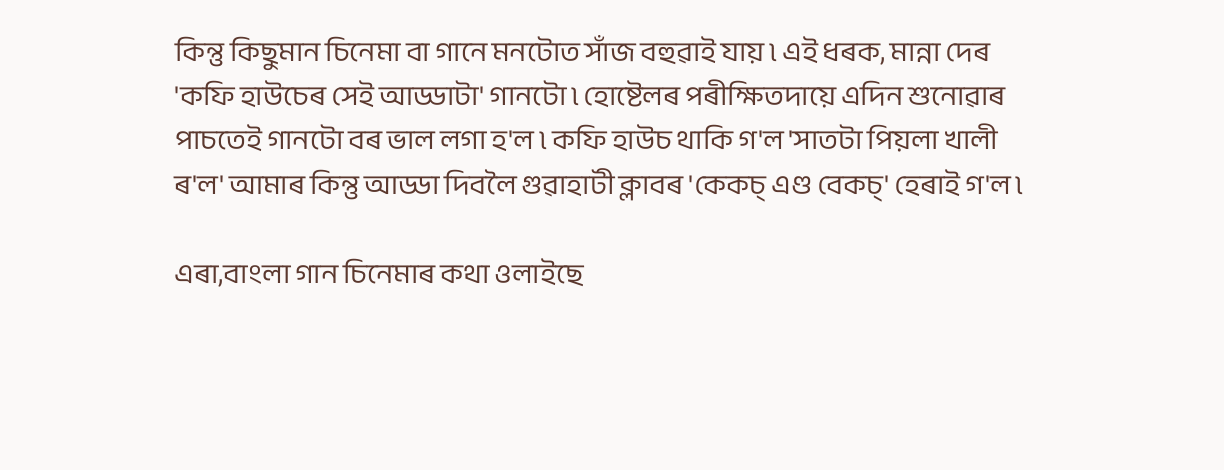কিন্তু কিছুমান চিনেমা বা গানে মনটোত সাঁজ বহুৱাই যায় ৷ এই ধৰক, মান্না দেৰ 'কফি হাউচেৰ সেই আড্ডাটা' গানটো ৷ হোষ্টেলৰ পৰীক্ষিতদায়ে এদিন শুনোৱাৰ পাচতেই গানটো বৰ ভাল লগা হ'ল ৷ কফি হাউচ থাকি গ'ল 'সাতটা পিয়লা খালী ৰ'ল' আমাৰ কিন্তু আড্ডা দিবলৈ গুৱাহাটী ক্লাবৰ 'কেকচ্ এণ্ড বেকচ্' হেৰাই গ'ল ৷

এৰা,বাংলা গান চিনেমাৰ কথা ওলাইছে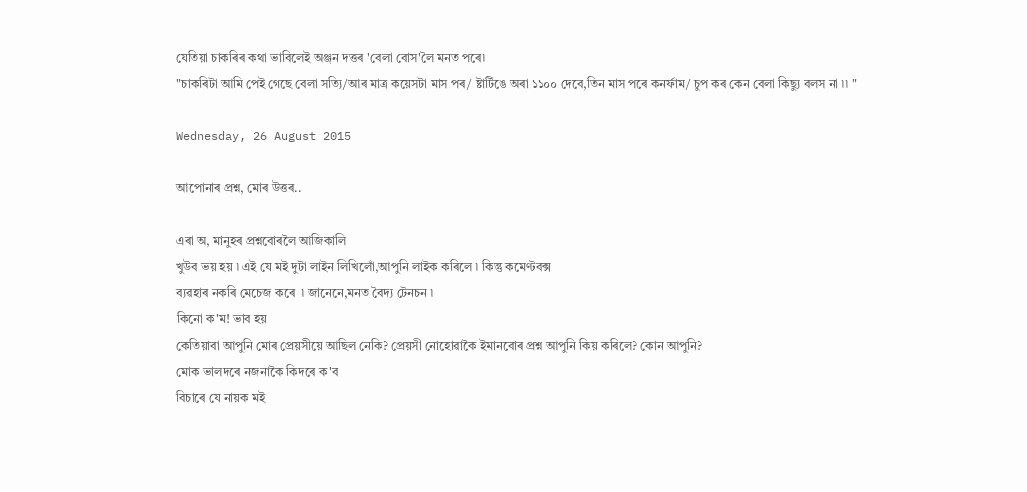যেতিয়া চাকৰিৰ কথা ভাবিলেই অঞ্জন দত্তৰ 'বেলা বোস'লৈ মনত পৰে৷
"চাকৰিটা আমি পেই গেছে বেলা সত্যি/আৰ মাত্ৰ কয়েসটা মাস পৰ/ ষ্টাৰ্টিঙে অৰা ১১০০ দেবে,তিন মাস পৰে কনৰ্ফাম/ চুপ কৰ কেন বেলা কিছ্যু বলস না ৷৷ "

Wednesday, 26 August 2015

আপোনাৰ প্ৰশ্ন, মোৰ উত্তৰ..

এৰা অ, মানুহৰ প্ৰশ্নবোৰলৈ আজিকালি
খুউব ভয় হয় ৷ এই যে মই দুটা লাইন লিখিলোঁ,আপুনি লাইক কৰিলে ৷ কিন্তু কমেণ্টবক্স
ব্যৱহাৰ নকৰি মেচেজ কৰে  ৷ জানেনে,মনত বৈদ্য টেনচন ৷
কিনো ক'ম! ভাব হয়
কেতিয়াবা আপুনি মোৰ প্ৰেয়সীয়ে আছিল নেকি? প্ৰেয়সী নোহোৱাকৈ ইমানবোৰ প্ৰশ্ন আপুনি কিয় কৰিলে? কোন আপুনি?
মোক ভালদৰে নজনাকৈ কিদৰে ক'ব
বিচাৰে যে নায়ক মই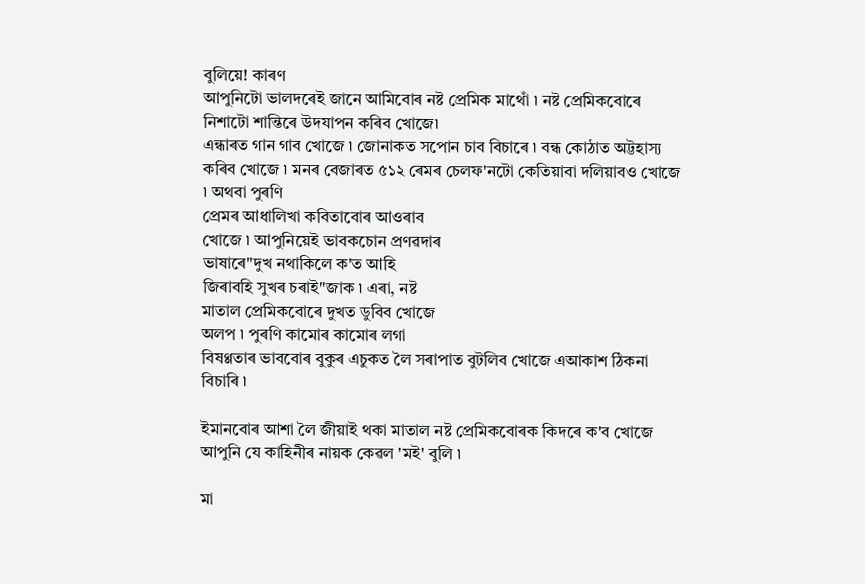বুলিয়ে! কাৰণ
আপুনিটো ভালদৰেই জানে আমিবোৰ নষ্ট প্ৰেমিক মাথোঁ ৷ নষ্ট প্ৰেমিকবোৰে
নিশাটো শান্তিৰে উদযাপন কৰিব খোজে৷
এন্ধাৰত গান গাব খোজে ৷ জোনাকত সপোন চাব বিচাৰে ৷ বন্ধ কোঠাত অট্টহাস্য কৰিব খোজে ৷ মনৰ বেজাৰত ৫১২ ৰেমৰ চেলফ'নটো কেতিয়াবা দলিয়াবও খোজে ৷ অথবা পুৰণি
প্ৰেমৰ আধালিখা কবিতাবোৰ আওৰাব
খোজে ৷ আপুনিয়েই ভাবকচোন প্ৰণৱদাৰ
ভাষাৰে"দুখ নথাকিলে ক'ত আহি
জিৰাবহি সুখৰ চৰাই"জাক ৷ এৰা, নষ্ট
মাতাল প্ৰেমিকবোৰে দুখত ডুবিব খোজে
অলপ ৷ পুৰণি কামোৰ কামোৰ লগা
বিষণ্ণতাৰ ভাববোৰ বুকুৰ এচুকত লৈ সৰাপাত বুটলিব খোজে এআকাশ ঠিকনা বিচাৰি ৷

ইমানবোৰ আশা লৈ জীয়াই থকা মাতাল নষ্ট প্ৰেমিকবোৰক কিদৰে ক'ব খোজে আপুনি যে কাহিনীৰ নায়ক কেৱল 'মই' বুলি ৷

মা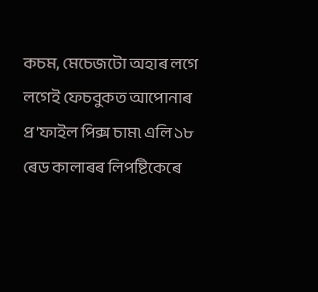কচম, মেচেজটো অহাৰ লগে লগেই ফেচবুকত আপোনাৰ প্ৰ'ফাইল পিক্স চাম৷ এলি ১৮ ৰেড কালাৰৰ লিপষ্টিকেৰে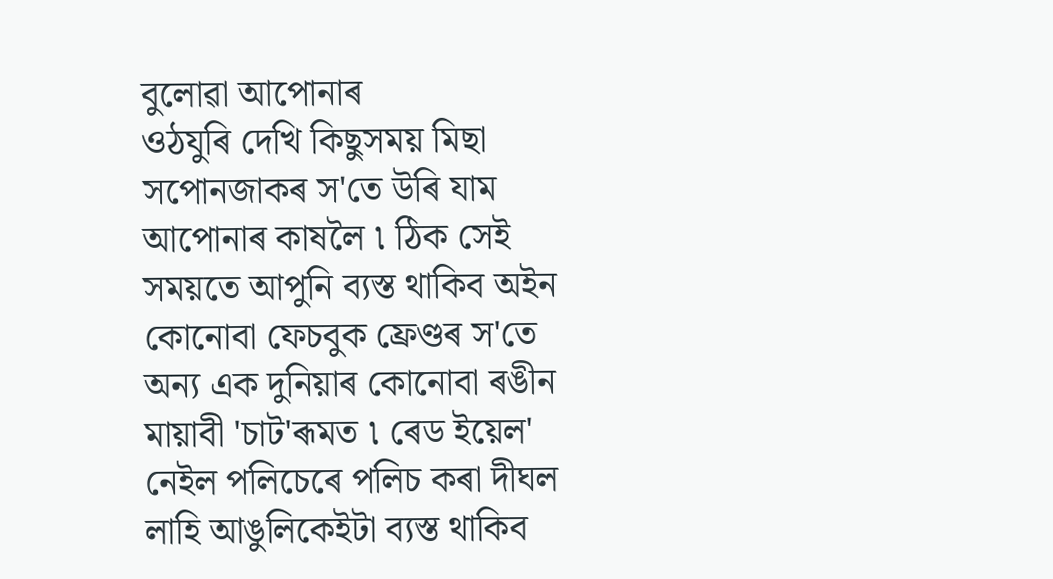বুলোৱা আপোনাৰ
ওঠযুৰি দেখি কিছুসময় মিছা সপোনজাকৰ স'তে উৰি যাম আপোনাৰ কাষলৈ ৷ ঠিক সেই সময়তে আপুনি ব্যস্ত থাকিব অইন কোনোবা ফেচবুক ফ্ৰেণ্ডৰ স'তে অন্য এক দুনিয়াৰ কোনোবা ৰঙীন মায়াবী 'চাট'ৰূমত ৷ ৰেড ইয়েল' নেইল পলিচেৰে পলিচ কৰা দীঘল লাহি আঙুলিকেইটা ব্যস্ত থাকিব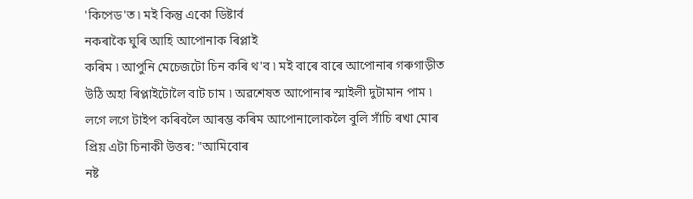'কিপেড'ত ৷ মই কিন্তু একো ডিষ্টাৰ্ব
নকৰাকৈ ঘুৰি আহি আপোনাক ৰিপ্লাই
কৰিম ৷ আপুনি মেচেজটো চিন কৰি থ'ব ৷ মই বাৰে বাৰে আপোনাৰ গৰুগাড়ীত উঠি অহা ৰিপ্লাইটোলৈ বাট চাম ৷ অৱশেষত আপোনাৰ স্মাইলী দুটামান পাম ৷ লগে লগে টাইপ কৰিবলৈ আৰম্ভ কৰিম আপোনালোকলৈ বুলি সাঁচি ৰখা মোৰ প্ৰিয় এটা চিনাকী উত্তৰ: "আমিবোৰ
নষ্ট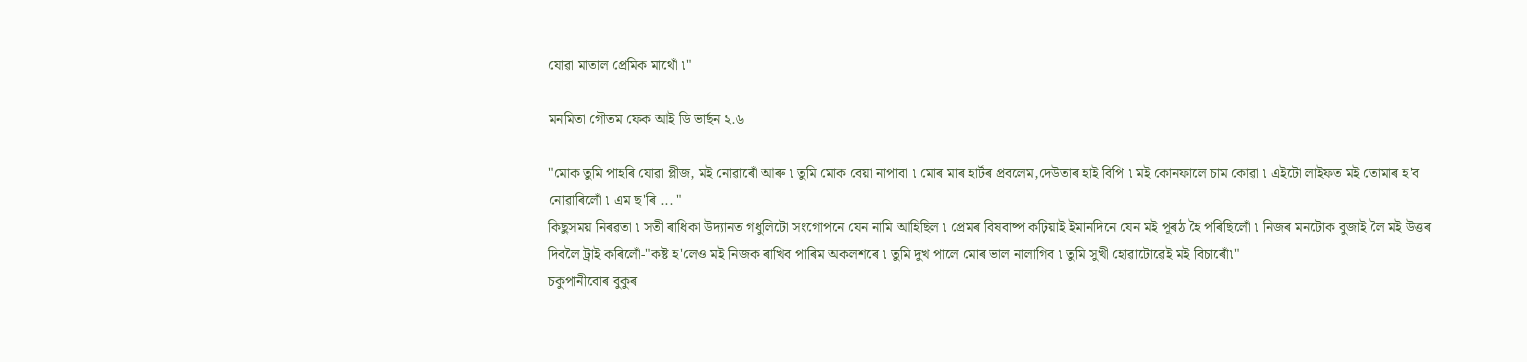যোৱা মাতাল প্ৰেমিক মাথোঁ ৷"

মনমিতা গৌতম ফেক আই ডি ভাৰ্ছন ২.৬

"মোক তুমি পাহৰি যোৱা প্লীজ, মই নোৱাৰোঁ আৰু ৷ তুমি মোক বেয়া নাপাবা ৷ মোৰ মাৰ হাৰ্টৰ প্ৰবলেম,দেউতাৰ হাই বিপি ৷ মই কোনফালে চাম কোৱা ৷ এইটো লাইফত মই তোমাৰ হ'ব নোৱাৰিলোঁ ৷ এম ছ'ৰি ... "
কিছুসময় নিৰৱতা ৷ সতী ৰাধিকা উদ্যানত গধুলিটো সংগোপনে যেন নামি আহিছিল ৷ প্ৰেমৰ বিষবাষ্প কঢ়িয়াই ইমানদিনে যেন মই পূৰঠ হৈ পৰিছিলোঁ ৷ নিজৰ মনটোক বুজাই লৈ মই উত্তৰ দিবলৈ ট্ৰাই কৰিলোঁ-"কষ্ট হ'লেও মই নিজক ৰাখিব পাৰিম অকলশৰে ৷ তুমি দুখ পালে মোৰ ভাল নালাগিব ৷ তুমি সুখী হোৱাটোৱেই মই বিচাৰোঁ৷"
চকুপানীবোৰ বুকুৰ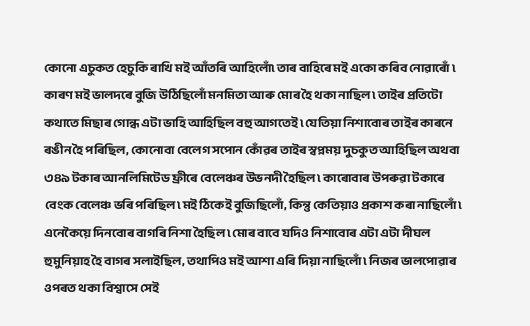কোনো এচুকত হেচুকি ৰাখি মই আঁতৰি আহিলোঁ৷ তাৰ বাহিৰে মই একো কৰিব নোৱাৰোঁ ৷ কাৰণ মই ভালদৰে বুজি উঠিছিলোঁ মনমিতা আৰু মোৰ হৈ থকা নাছিল ৷ তাইৰ প্ৰতিটো কথাতে মিছাৰ গোন্ধ এটা ভাহি আহিছিল বহু আগতেই ৷ যেতিয়া নিশাবোৰ তাইৰ কাৰনে ৰঙীন হৈ পৰিছিল, কোনোবা বেলেগ সপোন কোঁৱৰ তাইৰ স্বপ্নময় দুচকুত আহিছিল অথবা ৩৪৯ টকাৰ আনলিমিটেড ফ্ৰীৰে বেলেঞ্চৰ উভনদী হৈছিল ৷ কাৰোবাৰ উপৰুৱা টকাৰে বেংক বেলেঞ্চ ভৰি পৰিছিল ৷ মই ঠিকেই বুজিছিলোঁ, কিন্তু কেতিয়াও প্ৰকাশ কৰা নাছিলোঁ ৷ এনেকৈয়ে দিনবোৰ বাগৰি নিশা হৈছিল ৷ মোৰ বাবে যদিও নিশাবোৰ এটা এটা দীঘল হুমুনিয়াহ হৈ বাগৰ সলাইছিল, তথাপিও মই আশা এৰি দিয়া নাছিলোঁ ৷ নিজৰ ভালপোৱাৰ ওপৰত থকা বিশ্বাসে সেই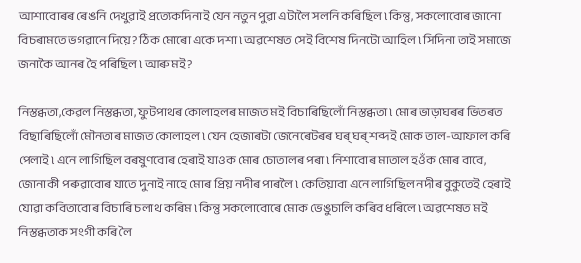আশাবোৰৰ ৰেঙনি দেখুৱাই প্ৰত্যেকদিনাই যেন নতুন পুৱা এটালৈ সলনি কৰিছিল ৷ কিন্তু, সকলোবোৰ জানো বিচৰামতে ভগৱানে দিয়ে? ঠিক মোৰো একে দশা ৷ অৱশেষত সেই বিশেষ দিনটো আহিল ৷ সিদিনা তাই সমাজে জনাকৈ আনৰ হৈ পৰিছিল ৷ আৰু মই?

নিস্তব্ধতা,কেৱল নিস্তব্ধতা, ফুটপাথৰ কোলাহলৰ মাজত মই বিচাৰিছিলোঁ নিস্তব্ধতা ৷ মোৰ ভাড়াঘৰৰ ভিতৰত বিছাৰিছিলোঁ মৌনতাৰ মাজত কোলাহল ৷ যেন হেজাৰটা জেনেৰেটৰৰ ঘৰ্ ঘৰ্ শব্দই মোক তাল-আফাল কৰি পেলাই ৷ এনে লাগিছিল বৰষুণবোৰ হেৰাই যাওক মোৰ চোতালৰ পৰা ৷ নিশাবোৰ মাতাল হওঁক মোৰ বাবে, জোনাকী পৰুৱাবোৰ যাতে দুনাই নাহে মোৰ প্ৰিয় নদীৰ পাৰলৈ ৷ কেতিয়াবা এনে লাগিছিল নদীৰ বুকুতেই হেৰাই যোৱা কবিতাবোৰ বিচাৰি চলাথ কৰিম ৷ কিন্তু সকলোবোৰে মোক ভেঙুচালি কৰিব ধৰিলে ৷ অৱশেষত মই নিস্তব্ধতাক সংগী কৰি লৈ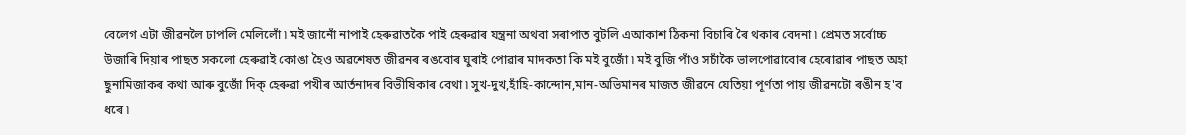বেলেগ এটা জীৱনলৈ ঢাপলি মেলিলোঁ ৷ মই জানোঁ নাপাই হেৰুৱাতকৈ পাই হেৰুৱাৰ যন্ত্ৰনা অথবা সৰাপাত বুটলি এআকাশ ঠিকনা বিচাৰি ৰৈ থকাৰ বেদনা ৷ প্ৰেমত সৰ্বোচ্চ উজাৰি দিয়াৰ পাছত সকলো হেৰুৱাই কোঙা হৈও অৱশেষত জীৱনৰ ৰঙবোৰ ঘুৰাই পোৱাৰ মাদকতা কি মই বুজোঁ ৷ মই বুজি পাঁও সচাঁকৈ ভালপোৱাবোৰ হেৰোৱাৰ পাছত অহা ছুনামিজাকৰ কথা আৰু বুজোঁ দিক্ হেৰুৱা পখীৰ আৰ্তনাদৰ বিভীষিকাৰ বেথা ৷ সুখ-দুখ,হাঁহি-কান্দোন,মান-অভিমানৰ মাজত জীৱনে যেতিয়া পূৰ্ণতা পায় জীৱনটো ৰঙীন হ'ব ধৰে ৷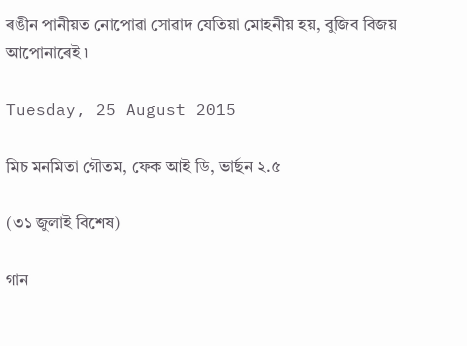ৰঙীন পানীয়ত নোপোৱা সোৱাদ যেতিয়া মোহনীয় হয়, বুজিব বিজয় আপোনাৰেই ৷

Tuesday, 25 August 2015

মিচ মনমিতা গৌতম, ফেক আই ডি, ভাৰ্ছন ২.৫

(৩১ জুলাই বিশেষ)

গান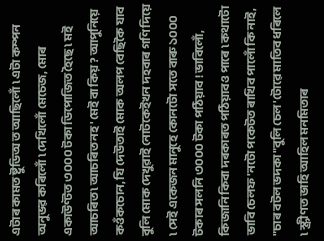এটাৰ কামত ষ্টুডিঅ ত আছিলোঁ ৷ এটা কম্পন অনুভৱ কৰিলোঁ ৷ দেখিলোঁ মেচেজ, মোৰ একাউণ্টত ৩০০০ টকা ডিপোজিত হৈছে ৷ মই আচৰিত ৷ আচৰিত নহ'মেই বা কিয়? আপুনিয়ে কওঁকচোন, যি দেউতাই মোক অলপ বেছিকৈ যাব বুলি মোক দেখুৱাই নোটকেইখন দহবাৰ গণি দিয়ে ৷ সেই একেজন মানুহে কোনটো সতে বাৰু ১০০০ টকাৰ সলনি ৩০০০ টকা পঠিয়াব ! ভাবিলোঁ, কিজানি কিবা দৰকাৰত পঠিয়াবও পাৰে ৷ কথাটো ভাবি চেলফ'নটো পকেটত ৰাখিব পালোঁ কি নাই, "চাৰ বটল ভদকা"বুলি চেল'টোৱে মাতিব ধৰিলে ৷ স্ক্ৰীণত ভাহি আহিল মনমিতাৰ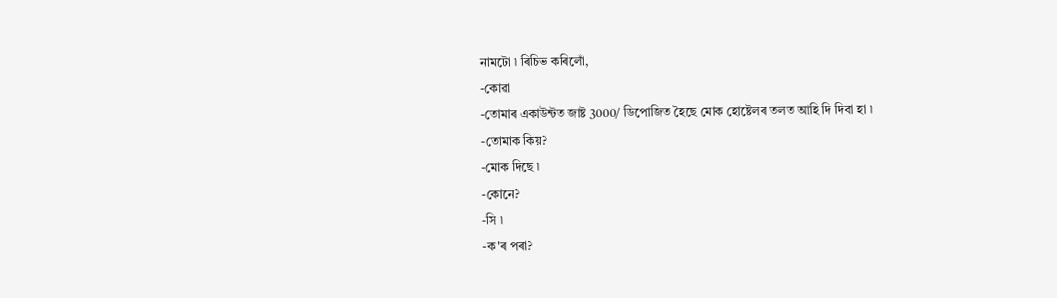নামটো ৷ ৰিচিভ কৰিলোঁ,
-কোৱা
-তোমাৰ একাউন্টত জাষ্ট 3000/ ডিপোজিত হৈছে মোক হোষ্টেলৰ তলত আহি দি দিবা হা ৷
-তোমাক কিয়?
-মোক দিছে ৷
-কোনে?
-সি ৷
-ক'ৰ পৰা?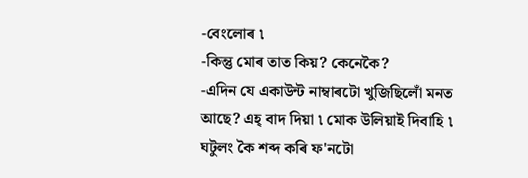-বেংলোৰ ৷
-কিন্তু মোৰ তাত কিয়? কেনেকৈ?
-এদিন যে একাউন্ট নাম্বাৰটো খুজিছিলোঁ মনত আছে? এহ্ বাদ দিয়া ৷ মোক উলিয়াই দিবাহি ৷
ঘটুলং কৈ শব্দ কৰি ফ'নটো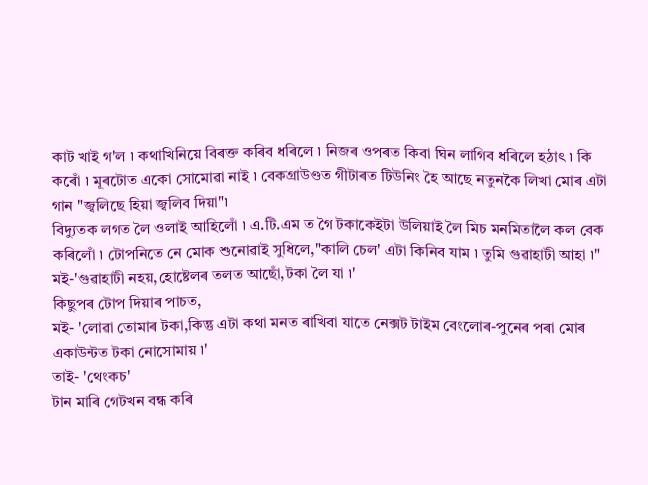কাট খাই গ'ল ৷ কথাখিনিয়ে বিৰক্ত কৰিব ধৰিলে ৷ নিজৰ ওপৰত কিবা ঘিন লাগিব ধৰিলে হঠাৎ ৷ কি কৰোঁ ৷ মূৰটোত একো সোমোৱা নাই ৷ বেকগ্ৰাউণ্ডত গীটাৰত টিউনিং হৈ আছে নতুনকৈ লিখা মোৰ এটা গান "জ্বলিছে হিয়া জ্বলিব দিয়া"৷
বিদ্যুতক লগত লৈ ওলাই আহিলোঁ ৷ এ.টি.এম ত গৈ টকাকেইটা উলিয়াই লৈ মিচ মনমিতালৈ কল বেক কৰিলোঁ ৷ টোপনিতে নে মোক শুনোৱাই সুধিলে,"কালি চেল' এটা কিনিব যাম ৷ তুমি গুৱাহাটী আহা ৷"
মই-'গুৱাহাটী নহয়,হোষ্টেলৰ তলত আছোঁ,টকা লৈ যা ৷'
কিছুপৰ টোপ দিয়াৰ পাচত,
মই- 'লোৱা তোমাৰ টকা,কিন্তু এটা কথা মনত ৰাখিবা যাতে নেক্সট টাইম বেংলোৰ-পুনেৰ পৰা মোৰ একাউন্টত টকা নোসোমায় ৷'
তাই- 'থেংকচ'
টান মাৰি গেটখন বন্ধ কৰি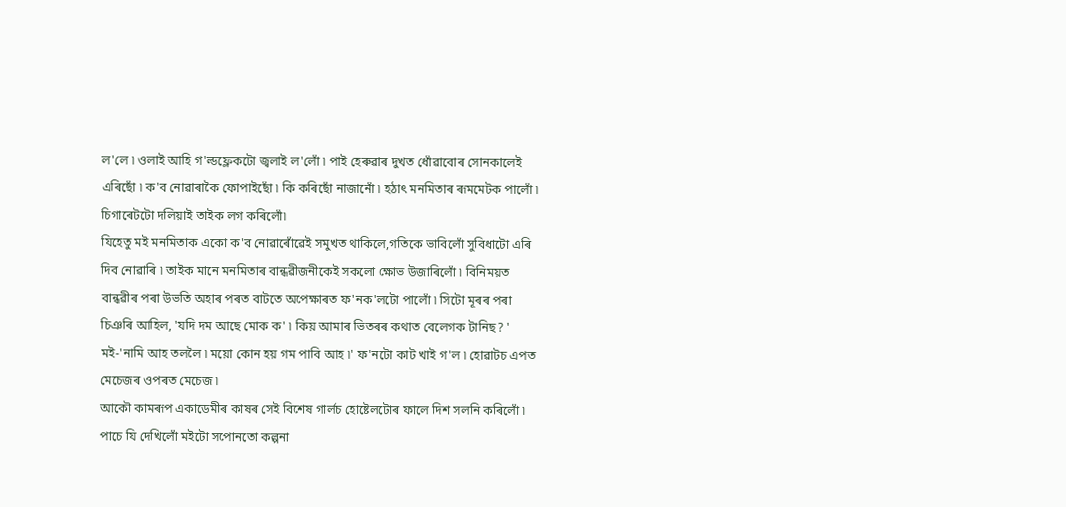ল'লে ৷ ওলাই আহি গ'ল্ডফ্লেকটো জ্বলাই ল'লোঁ ৷ পাই হেৰুৱাৰ দুখত ধোঁৱাবোৰ সোনকালেই এৰিছোঁ ৷ ক'ব নোৱাৰাকৈ ফোপাইছোঁ ৷ কি কৰিছোঁ নাজানোঁ ৷ হঠাৎ মনমিতাৰ ৰূমমেটক পালোঁ ৷ চিগাৰেটটো দলিয়াই তাইক লগ কৰিলোঁ৷
যিহেতু মই মনমিতাক একো ক'ব নোৱাৰোঁৱেই সমুখত থাকিলে,গতিকে ভাবিলোঁ সুবিধাটো এৰি দিব নোৱাৰি ৷ তাইক মানে মনমিতাৰ বান্ধৱীজনীকেই সকলো ক্ষোভ উজাৰিলোঁ ৷ বিনিময়ত বান্ধৱীৰ পৰা উভতি অহাৰ পৰত বাটতে অপেক্ষাৰত ফ'নক'লটো পালোঁ ৷ সিটো মূৰৰ পৰা চিঞৰি আহিল, 'যদি দম আছে মোক ক' ৷ কিয় আমাৰ ভিতৰৰ কথাত বেলেগক টানিছ? '
মই-'নামি আহ তললৈ ৷ ময়ো কোন হয় গম পাবি আহ ৷' ফ'নটো কাট খাই গ'ল ৷ হোৱাটচ এপত মেচেজৰ ওপৰত মেচেজ ৷
আকৌ কামৰূপ একাডেমীৰ কাষৰ সেই বিশেষ গাৰ্লচ হোষ্টেলটোৰ ফালে দিশ সলনি কৰিলোঁ ৷ পাচে যি দেখিলোঁ মইটো সপোনতো কল্পনা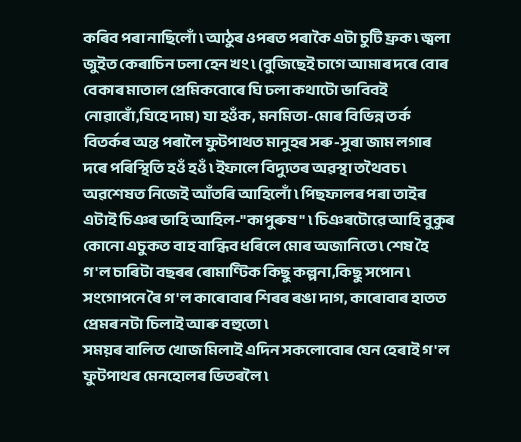কৰিব পৰা নাছিলোঁ ৷ আঠুৰ ওপৰত পৰাকৈ এটা চুটি ফ্ৰক ৷ জ্বলা জুইত কেৰাচিন ঢলা হেন খং ৷ (বুজিছেই চাগে আমাৰ দৰে বোৰ বেকাৰ মাতাল প্ৰেমিকবোৰে ঘি ঢলা কথাটো ভাবিবই নোৱাৰোঁ,যিহে দাম) যা হওঁক, মনমিতা-মোৰ বিভিন্ন তৰ্ক বিতৰ্কৰ অন্ত পৰালৈ ফুটপাথত মানুহৰ সৰু-সুৰা জাম লগাৰ দৰে পৰিস্থিতি হওঁ হওঁ ৷ ইফালে বিদ্যুতৰ অৱস্থা তথৈবচ ৷ অৱশেষত নিজেই আঁতৰি আহিলোঁ ৷ পিছফালৰ পৰা তাইৰ এটাই চিঞৰ ভাহি আহিল-"কাপুৰুষ" ৷ চিঞৰটোৱে আহি বুকুৰ কোনো এচুকত বাহ বান্ধিব ধৰিলে মোৰ অজানিতে ৷ শেষ হৈ গ'ল চাৰিটা বছৰৰ ৰোমাণ্টিক কিছু কল্পনা,কিছু সপোন ৷ সংগোপনে ৰৈ গ'ল কাৰোবাৰ শিৰৰ ৰঙা দাগ, কাৰোবাৰ হাতত প্ৰেমৰ নটা চিলাই আৰু বহুতো ৷
সময়ৰ বালিত খোজ মিলাই এদিন সকলোবোৰ যেন হেৰাই গ'ল ফুটপাথৰ মেনহোলৰ ভিতৰলৈ ৷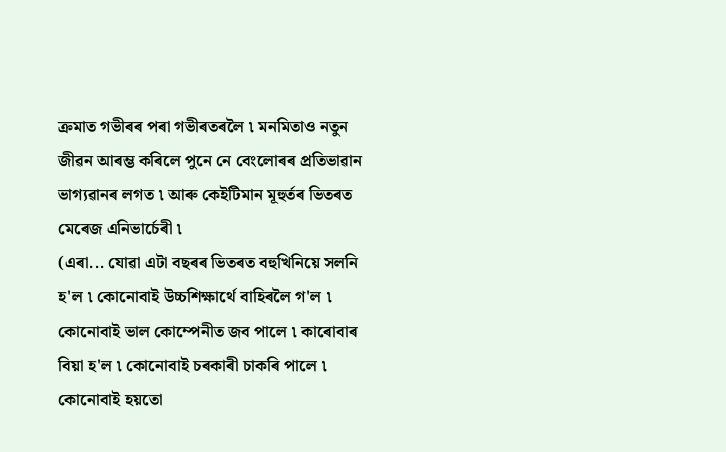ক্ৰমাত গভীৰৰ পৰা গভীৰতৰলৈ ৷ মনমিতাও নতুন জীৱন আৰম্ভ কৰিলে পুনে নে বেংলোৰৰ প্ৰতিভাৱান ভাগ্যৱানৰ লগত ৷ আৰু কেইটিমান মূহুৰ্তৰ ভিতৰত মেৰেজ এনিভাৰ্চেৰী ৷
(এৰা... যোৱা এটা বছৰৰ ভিতৰত বহুখিনিয়ে সলনি হ'ল ৷ কোনোবাই উচ্চশিক্ষাৰ্থে বাহিৰলৈ গ'ল ৷ কোনোবাই ভাল কোম্পেনীত জব পালে ৷ কাৰোবাৰ বিয়া হ'ল ৷ কোনোবাই চৰকাৰী চাকৰি পালে ৷ কোনোবাই হয়তো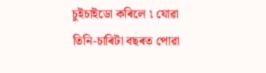চুইচাইডো কৰিলে ৷ যোৱা তিনি-চাৰিটা বছৰত পোৱা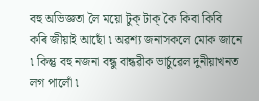বহু অভিজ্ঞতা লৈ ময়ো টুক্ টাক্ কৈ কিবা কিবি কৰি জীয়াই আছোঁ ৷ অৱশ্য জনাসকলে মোক জানে ৷ কিন্তু বহু নজনা বন্ধু বান্ধৱীক ভাৰ্চুৱেল দুনীয়াখনত লগ পালোঁ ৷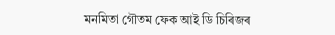মনমিতা গৌতম ফেক আই ডি চিৰিজৰ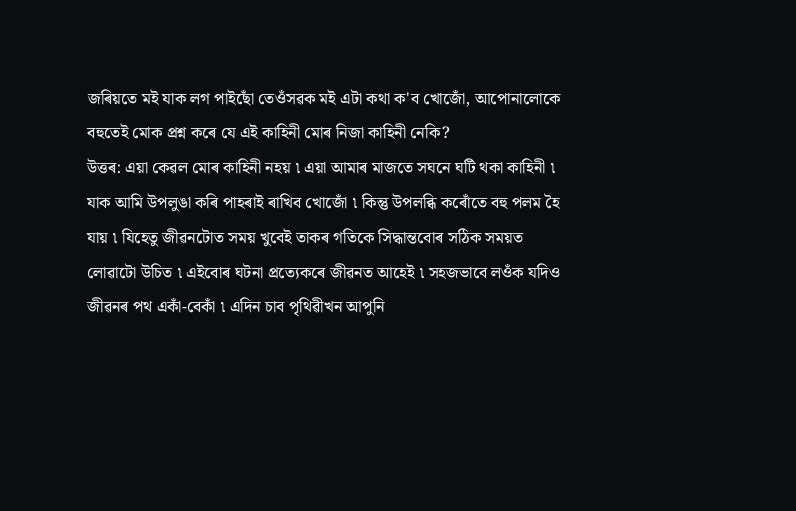জৰিয়তে মই যাক লগ পাইছোঁ তেওঁসৱক মই এটা কথা ক'ব খোজোঁ, আপোনালোকে বহুতেই মোক প্ৰশ্ন কৰে যে এই কাহিনী মোৰ নিজা কাহিনী নেকি?
উত্তৰ: এয়া কেৱল মোৰ কাহিনী নহয় ৷ এয়া আমাৰ মাজতে সঘনে ঘটি থকা কাহিনী ৷ যাক আমি উপলুঙা কৰি পাহৰাই ৰাখিব খোজোঁ ৷ কিন্তু উপলব্ধি কৰোঁতে বহু পলম হৈ যায় ৷ যিহেতু জীৱনটোত সময় খুবেই তাকৰ গতিকে সিদ্ধান্তবোৰ সঠিক সময়ত লোৱাটো উচিত ৷ এইবোৰ ঘটনা প্ৰত্যেকৰে জীৱনত আহেই ৷ সহজভাবে লওঁক যদিও জীৱনৰ পথ একাঁ-বেকাঁ ৷ এদিন চাব পৃথিৱীখন আপুনি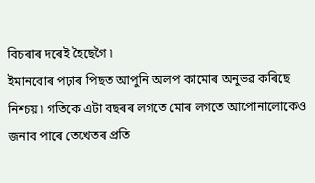বিচৰাৰ দৰেই হৈছেগৈ ৷
ইমানবোৰ পঢ়াৰ পিছত আপুনি অলপ কামোৰ অনুভৱ কৰিছে নিশ্চয় ৷ গতিকে এটা বছৰৰ লগতে মোৰ লগতে আপোনালোকেও জনাব পাৰে তেখেতৰ প্ৰতি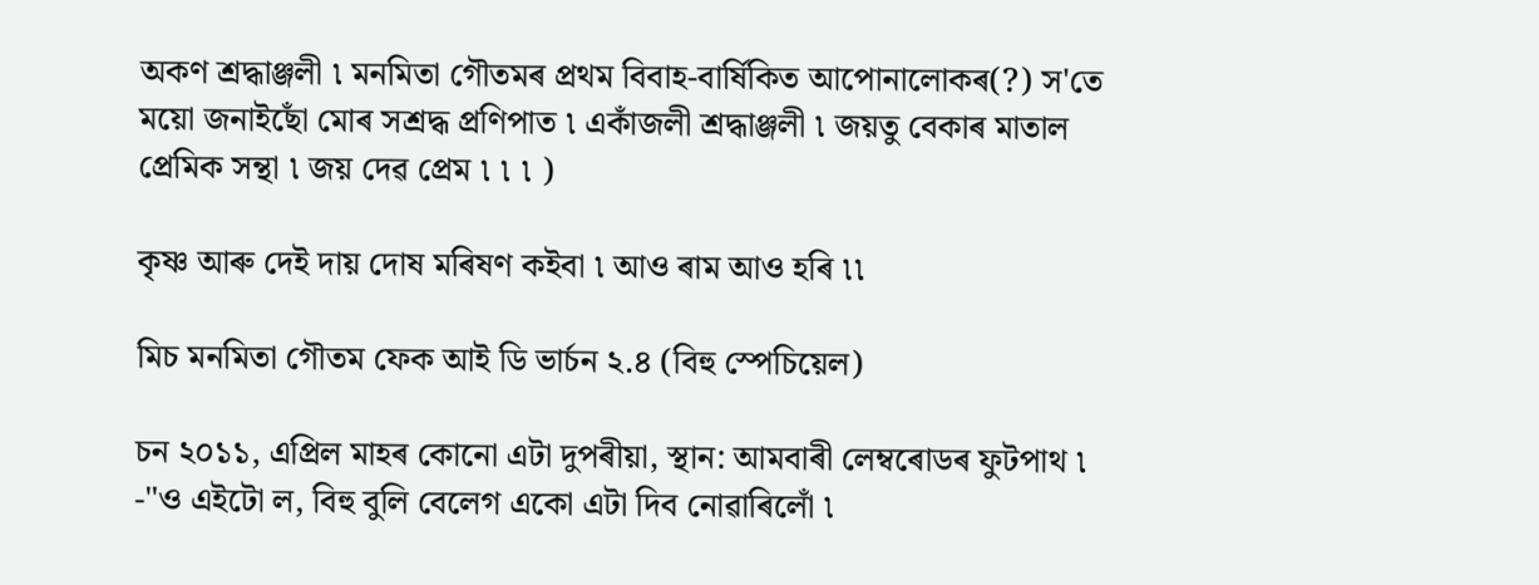অকণ শ্ৰদ্ধাঞ্জলী ৷ মনমিতা গৌতমৰ প্ৰথম বিবাহ-বাৰ্ষিকিত আপোনালোকৰ(?) স'তে ময়ো জনাইছোঁ মোৰ সশ্ৰদ্ধ প্ৰণিপাত ৷ একাঁজলী শ্ৰদ্ধাঞ্জলী ৷ জয়তু বেকাৰ মাতাল প্ৰেমিক সন্থা ৷ জয় দেৱ প্ৰেম ৷ ৷ ৷ )

কৃষ্ণ আৰু দেই দায় দোষ মৰিষণ কইবা ৷ আও ৰাম আও হৰি ৷৷

মিচ মনমিতা গৌতম ফেক আই ডি ভাৰ্চন ২.৪ (বিহু স্পেচিয়েল)

চন ২০১১, এপ্ৰিল মাহৰ কোনো এটা দুপৰীয়া, স্থান: আমবাৰী লেম্বৰোডৰ ফুটপাথ ৷
-"ও এইটো ল, বিহু বুলি বেলেগ একো এটা দিব নোৱাৰিলোঁ ৷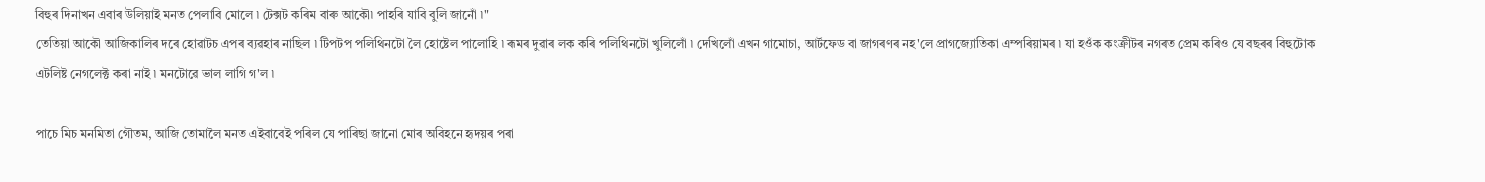বিহুৰ দিনাখন এবাৰ উলিয়াই মনত পেলাবি মোলে ৷ টেক্সট কৰিম বাৰু আকৌ৷ পাহৰি যাবি বুলি জানোঁ ৷"
তেতিয়া আকৌ আজিকালিৰ দৰে হোৱাটচ এপৰ ব্যৱহাৰ নাছিল ৷ টিপটপ পলিথিনটো লৈ হোষ্টেল পালোহি ৷ ৰূমৰ দুৱাৰ লক কৰি পলিথিনটো খুলিলোঁ ৷ দেখিলোঁ এখন গামোচা, আৰ্টফেড বা জাগৰণৰ নহ'লে প্ৰাগজ্যোতিকা এম্পৰিয়ামৰ ৷ যা হওঁক কংক্ৰীটৰ নগৰত প্ৰেম কৰিও যে বছৰৰ বিহুটোক এটলিষ্ট নেগলেক্ট কৰা নাই ৷ মনটোৱে ভাল লাগি গ'ল ৷

পাচে মিচ মনমিতা গৌতম, আজি তোমালৈ মনত এইবাবেই পৰিল যে পাৰিছা জানো মোৰ অবিহনে হৃদয়ৰ পৰা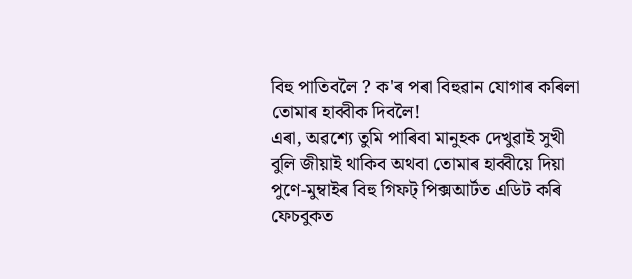বিহু পাতিবলৈ ? ক'ৰ পৰা বিহুৱান যোগাৰ কৰিলা তোমাৰ হাব্বীক দিবলৈ!
এৰা, অৱশ্যে তুমি পাৰিবা মানুহক দেখুৱাই সুখী বুলি জীয়াই থাকিব অথবা তোমাৰ হাব্বীয়ে দিয়া পুণে-মুম্বাইৰ বিহু গিফট্ পিক্সআৰ্টত এডিট কৰি ফেচবুকত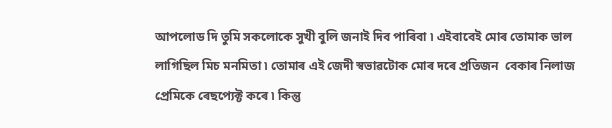আপলোড দি তুমি সকলোকে সুখী বুলি জনাই দিব পাৰিবা ৷ এইবাবেই মোৰ তোমাক ভাল লাগিছিল মিচ মনমিতা ৷ তোমাৰ এই জেদী স্বভাৱটোক মোৰ দৰে প্ৰতিজন  বেকাৰ নিলাজ প্ৰেমিকে ৰেছপ্যেক্ট কৰে ৷ কিন্তু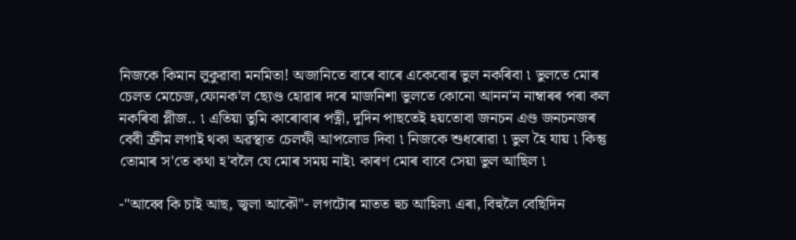নিজকে কিমান লুকুৱাবা মনমিতা! অজানিতে বাৰে বাৰে একেবোৰ ভুল নকৰিবা ৷ ভুলতে মোৰ চেলত মেচেজ,ফোনক'ল ছ্যেণ্ড হোৱাৰ দৰে মাজনিশা ভুলতে কোনো আনন'ন নাম্বাৰৰ পৰা কল নকৰিবা প্লীজ.. ৷ এতিয়া তুমি কাৰোবাৰ পত্নী, দুদিন পাছতেই হয়তোবা জনচন এণ্ড জনচনজৰ বেবী ক্ৰীম লগাই থকা অৱস্থাত চেলফী আপলোড দিবা ৷ নিজকে শুধৰোৱা ৷ ভুল হৈ যায় ৷ কিন্তু তোমাৰ স'তে কথা হ'বলৈ যে মোৰ সময় নাই৷ কাৰণ মোৰ বাবে সেয়া ভুল আছিল ৷

-"আব্বে কি চাই আছ, জ্বলা আকৌ"- লগটোৰ মাতত হুচ আহিল৷ এৰা, বিহুলৈ বেছিদিন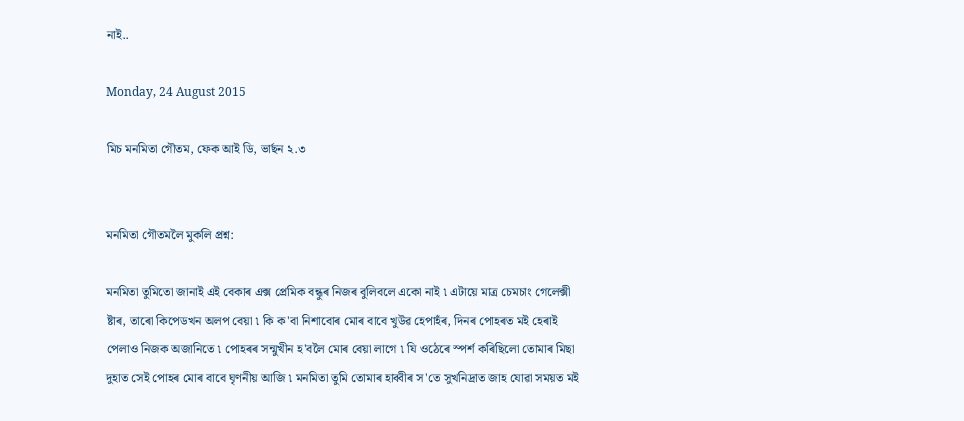নাই..

Monday, 24 August 2015

মিচ মনমিতা গৌতম, ফেক আই ডি, ভাৰ্ছন ২.৩


মনমিতা গৌতমলৈ মুকলি প্ৰশ্ন:

মনমিতা তুমিতো জানাই এই বেকাৰ এক্স প্ৰেমিক বন্ধুৰ নিজৰ বুলিবলে একো নাই ৷ এটায়ে মাত্ৰ চেমচাং গেলেক্সী ষ্টাৰ, তাৰো কিপেডখন অলপ বেয়া ৷ কি ক'বা নিশাবোৰ মোৰ বাবে খুউৱ হেপাহঁৰ, দিনৰ পোহৰত মই হেৰাই পেলাও নিজক অজানিতে ৷ পোহৰৰ সন্মুখীন হ'বলৈ মোৰ বেয়া লাগে ৷ যি ওঠেৰে স্পৰ্শ কৰিছিলো তোমাৰ মিছা দুহাত সেই পোহৰ মোৰ বাবে ঘৃণনীয় আজি ৷ মনমিতা তুমি তোমাৰ হাব্বীৰ স'তে সুখনিদ্ৰাত জাহ যোৱা সময়ত মই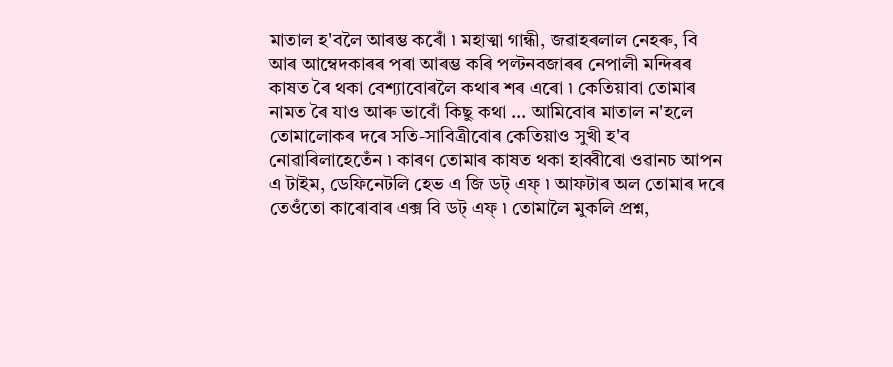মাতাল হ'বলৈ আৰম্ভ কৰোঁ ৷ মহাত্মা গান্ধী, জৱাহৰলাল নেহৰু, বি আৰ আম্বেদকাৰৰ পৰা আৰম্ভ কৰি পল্টনবজাৰৰ নেপালী মন্দিৰৰ কাষত ৰৈ থকা বেশ্যাবোৰলৈ কথাৰ শৰ এৰো ৷ কেতিয়াবা তোমাৰ নামত ৰৈ যাও আৰু ভাবোঁ কিছু কথা ... আমিবোৰ মাতাল ন'হলে তোমালোকৰ দৰে সতি-সাবিত্ৰীবোৰ কেতিয়াও সুখী হ'ব নোৱাৰিলাহেতেঁন ৷ কাৰণ তোমাৰ কাষত থকা হাব্বীৰো ওৱানচ আপন এ টাইম, ডেফিনেটলি হেভ এ জি ডট্ এফ্ ৷ আফটাৰ অল তোমাৰ দৰে তেওঁতো কাৰোবাৰ এক্স বি ডট্ এফ্ ৷ তোমালৈ মুকলি প্ৰশ্ন,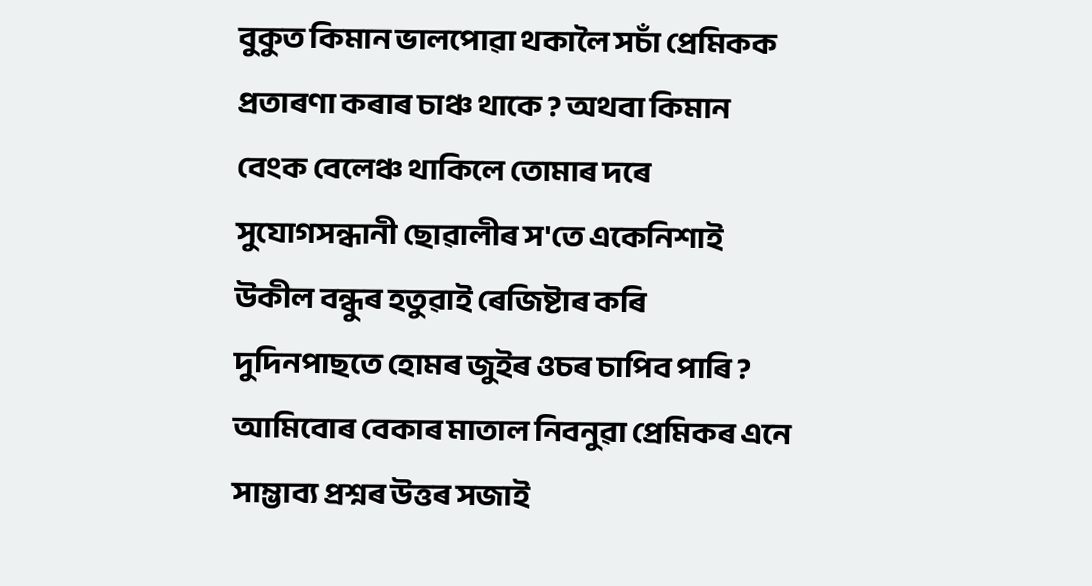বুকুত কিমান ভালপোৱা থকালৈ সচাঁ প্ৰেমিকক প্ৰতাৰণা কৰাৰ চাঞ্চ থাকে ? অথবা কিমান বেংক বেলেঞ্চ থাকিলে তোমাৰ দৰে সুযোগসন্ধানী ছোৱালীৰ স'তে একেনিশাই উকীল বন্ধুৰ হতুৱাই ৰেজিষ্টাৰ কৰি দুদিনপাছতে হোমৰ জুইৰ ওচৰ চাপিব পাৰি ?
আমিবোৰ বেকাৰ মাতাল নিবনুৱা প্ৰেমিকৰ এনে সাম্ভাব্য প্ৰশ্নৰ উত্তৰ সজাই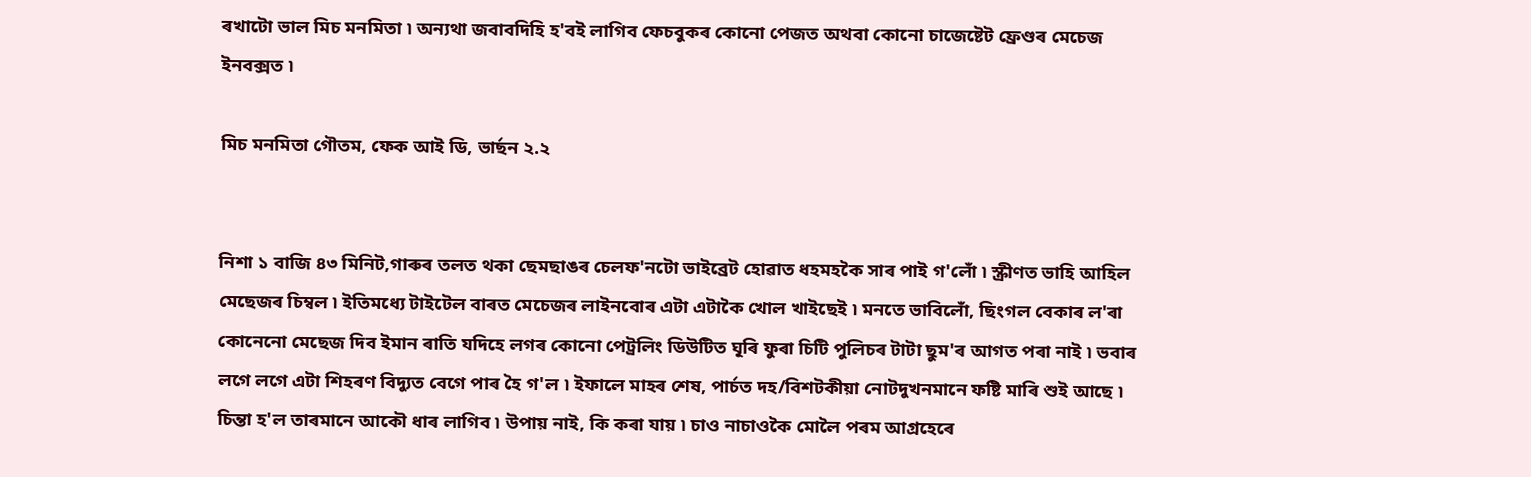ৰখাটো ভাল মিচ মনমিতা ৷ অন্যথা জবাবদিহি হ'বই লাগিব ফেচবুকৰ কোনো পেজত অথবা কোনো চাজেষ্টেট ফ্ৰেণ্ডৰ মেচেজ ইনবক্সত ৷

মিচ মনমিতা গৌতম, ফেক আই ডি, ভাৰ্ছন ২.২


নিশা ১ বাজি ৪৩ মিনিট,গাৰুৰ তলত থকা ছেমছাঙৰ চেলফ'নটো ভাইব্ৰেট হোৱাত ধহমহকৈ সাৰ পাই গ'লোঁ ৷ স্ক্ৰীণত ভাহি আহিল মেছেজৰ চিম্বল ৷ ইতিমধ্যে টাইটেল বাৰত মেচেজৰ লাইনবোৰ এটা এটাকৈ খোল খাইছেই ৷ মনতে ভাবিলোঁ, ছিংগল বেকাৰ ল'ৰা কোনেনো মেছেজ দিব ইমান ৰাতি যদিহে লগৰ কোনো পেট্ৰলিং ডিউটিত ঘূৰি ফুৰা চিটি পুলিচৰ টাটা ছুম'ৰ আগত পৰা নাই ৷ ভবাৰ লগে লগে এটা শিহৰণ বিদ্যুত বেগে পাৰ হৈ গ'ল ৷ ইফালে মাহৰ শেষ, পাৰ্চত দহ/বিশটকীয়া নোটদুখনমানে ফষ্টি মাৰি শুই আছে ৷ চিন্তা হ'ল তাৰমানে আকৌ ধাৰ লাগিব ৷ উপায় নাই, কি কৰা যায় ৷ চাও নাচাওকৈ মোলৈ পৰম আগ্ৰহেৰে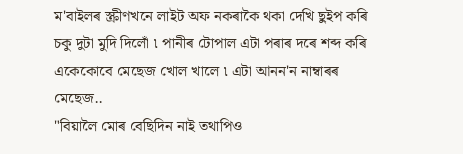ম'বাইলৰ স্ক্ৰীণখনে লাইট অফ নকৰাকৈ থকা দেখি ছুইপ কৰি চকু দুটা মুদি দিলোঁ ৷ পানীৰ টোপাল এটা পৰাৰ দৰে শব্দ কৰি একেকোবে মেছেজ খোল খালে ৷ এটা আনন'ন নাম্বাৰৰ মেছেজ..
"বিয়ালৈ মোৰ বেছিদিন নাই তথাপিও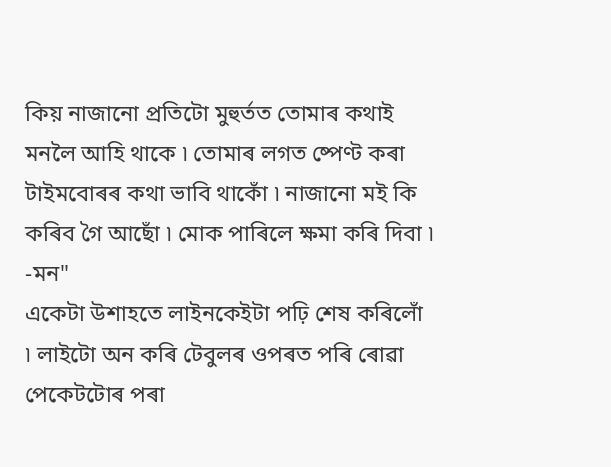কিয় নাজানো প্ৰতিটো মুহুৰ্তত তোমাৰ কথাই মনলৈ আহি থাকে ৷ তোমাৰ লগত ষ্পেণ্ট কৰা টাইমবোৰৰ কথা ভাবি থাকোঁ ৷ নাজানো মই কি কৰিব গৈ আছোঁ ৷ মোক পাৰিলে ক্ষমা কৰি দিবা ৷ -মন"
একেটা উশাহতে লাইনকেইটা পঢ়ি শেষ কৰিলোঁ ৷ লাইটো অন কৰি টেবুলৰ ওপৰত পৰি ৰোৱা পেকেটটোৰ পৰা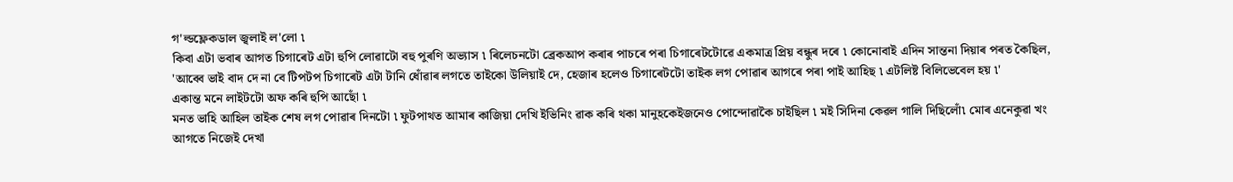গ'ল্ডফ্লেকডাল জ্বলাই ল'লো ৷
কিবা এটা ভবাৰ আগত চিগাৰেট এটা হুপি লোৱাটো বহু পুৰণি অভ্যাস ৷ ৰিলেচনটো ব্ৰেকআপ কৰাৰ পাচৰে পৰা চিগাৰেটটোৱে একমাত্ৰ প্ৰিয় বন্ধুৰ দৰে ৷ কোনোবাই এদিন সান্তনা দিয়াৰ পৰত কৈছিল, 'আব্বে ভাই বাদ দে না বে টিপটপ চিগাৰেট এটা টানি ধোঁৱাৰ লগতে তাইকো উলিয়াই দে, হেজাৰ হলেও চিগাৰেটটো তাইক লগ পোৱাৰ আগৰে পৰা পাই আহিছ ৷ এটলিষ্ট বিলিভেবেল হয় ৷'
একান্ত মনে লাইটটো অফ কৰি হুপি আছোঁ ৷
মনত ভাহি আহিল তাইক শেষ লগ পোৱাৰ দিনটো ৷ ফুটপাথত আমাৰ কাজিয়া দেখি ইভিনিং ৱাক কৰি থকা মানুহকেইজনেও পোন্দোৱাকৈ চাইছিল ৷ মই সিদিনা কেৱল গালি দিছিলোঁ৷ মোৰ এনেকুৱা খং আগতে নিজেই দেখা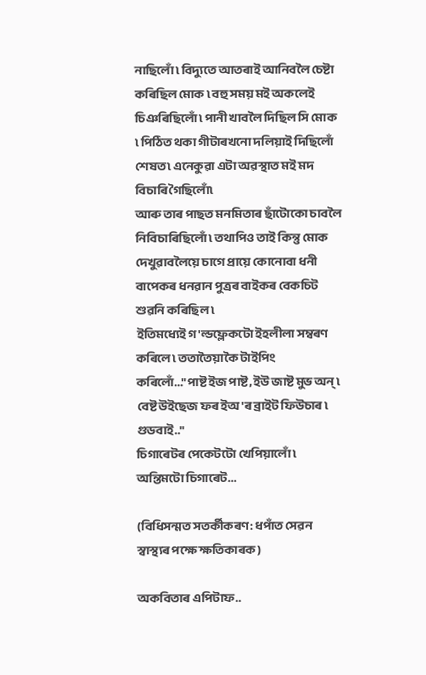নাছিলোঁ ৷ বিদ্যুতে আতৰাই আনিবলৈ চেষ্টা কৰিছিল মোক ৷ বহু সময় মই অকলেই চিঞৰিছিলোঁ ৷ পানী খাবলৈ দিছিল সি মোক ৷ পিঠিত থকা গীটাৰখনো দলিয়াই দিছিলোঁ শেষত ৷ এনেকুৱা এটা অৱস্থাত মই মদ বিচাৰি গৈছিলোঁ৷
আৰু তাৰ পাছত মনমিতাৰ ছাঁটোকো চাবলৈ নিবিচাৰিছিলোঁ ৷ তথাপিও তাই কিন্তু মোক দেখুৱাবলৈয়ে চাগে প্ৰায়ে কোনোবা ধনী বাপেকৰ ধনৱান পুত্ৰৰ বাইকৰ বেকচিট শুৱনি কৰিছিল ৷
ইতিমধ্যেই গ'ল্ডফ্লেকটো ইহলীলা সম্বৰণ কৰিলে ৷ ততাতৈয়াকৈ টাইপিং কৰিলোঁ..."পাষ্ট ইজ পাষ্ট, ইউ জাষ্ট মুভ অন্ ৷ বেষ্ট উইছেজ ফৰ ইঅ'ৰ ব্ৰাইট ফিউচাৰ ৷ গুডবাই.."
চিগাৰেটৰ পেকেটটো খেপিয়ালোঁ ৷ অন্তিমটো চিগাৰেট...

(বিধিসন্মত সতৰ্কীকৰণ: ধপাঁত সেৱন স্বাস্থ্যৰ পক্ষে ক্ষতিকাৰক)

অকবিতাৰ এপিটাফ..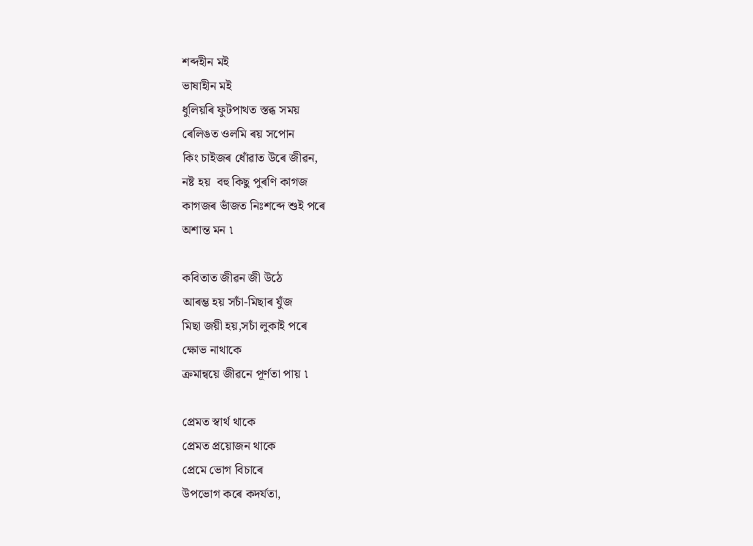শব্দহীন মই
ভাষাহীন মই
ধুলিয়ৰি ফুটপাথত স্তব্ধ সময়
ৰেলিঙত ওলমি ৰয় সপোন
কিং চাইজৰ ধোঁৱাত উৰে জীৱন,
নষ্ট হয়  বহু কিছু পুৰণি কাগজ
কাগজৰ ভাঁজত নিঃশব্দে শুই পৰে
অশান্ত মন ৷

কবিতাত জীৱন জী উঠে
আৰম্ভ হয় সচাঁ-মিছাৰ যুঁজ
মিছা জয়ী হয়,সচাঁ লুকাই পৰে
ক্ষোভ নাথাকে
ক্ৰমান্বয়ে জীৱনে পূৰ্ণতা পায় ৷

প্ৰেমত স্বাৰ্থ থাকে
প্ৰেমত প্ৰয়োজন থাকে
প্ৰেমে ভোগ বিচাৰে
উপভোগ কৰে কদৰ্যতা,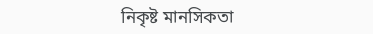নিকৃষ্ট মানসিকতা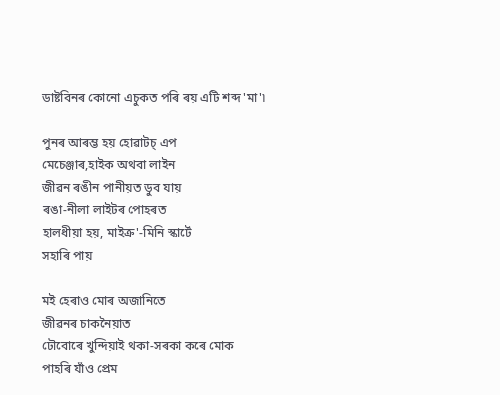ডাষ্টবিনৰ কোনো এচুকত পৰি ৰয় এটি শব্দ 'মা'৷

পুনৰ আৰম্ভ হয় হোৱাটচ্ এপ
মেচেঞ্জাৰ,হাইক অথবা লাইন
জীৱন ৰঙীন পানীয়ত ডুব যায়
ৰঙা-নীলা লাইটৰ পোহৰত
হালধীয়া হয়, মাইক্ৰ'-মিনি স্কাৰ্টে
সহাৰি পায়

মই হেৰাও মোৰ অজানিতে
জীৱনৰ চাকনৈয়াত
ঢৌবোৰে খুন্দিয়াই থকা-সৰকা কৰে মোক
পাহৰি যাঁও প্ৰেম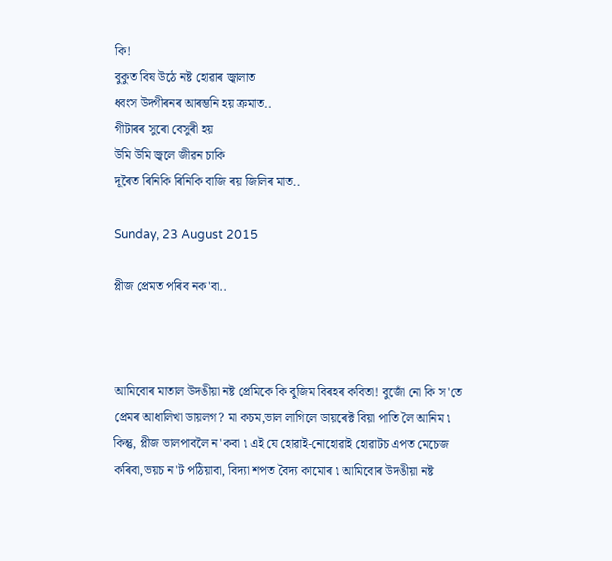কি!
বুকুত বিষ উঠে নষ্ট হোৱাৰ জ্বালাত
ধ্বংস উদ্গীৰনৰ আৰম্ভনি হয় ক্ৰমাত..
গীটাৰৰ সুৰো বেসুৰী হয়
উমি উমি জ্বলে জীৱন চাকি
দূৰৈত ৰিনিকি ৰিনিকি বাজি ৰয় জিলিৰ মাত..

Sunday, 23 August 2015

প্লীজ প্ৰেমত পৰিব নক'বা..



আমিবোৰ মাতাল উদঙীয়া নষ্ট প্ৰেমিকে কি বুজিম বিৰহৰ কবিতা! বুজোঁ নো কি স'তে প্ৰেমৰ আধালিখা ডায়লগ? মা কচম,ভাল লাগিলে ডায়ৰেক্ট বিয়া পাতি লৈ আনিম ৷ কিন্তু, প্লীজ ভালপাবলৈ ন'কবা ৷ এই যে হোৱাই-নোহোৱাই হোৱাটচ এপত মেচেজ কৰিবা,ভয়চ ন'ট পঠিয়াবা, বিদ্যা শপত বৈদ্য কামোৰ ৷ আমিবোৰ উদঙীয়া নষ্ট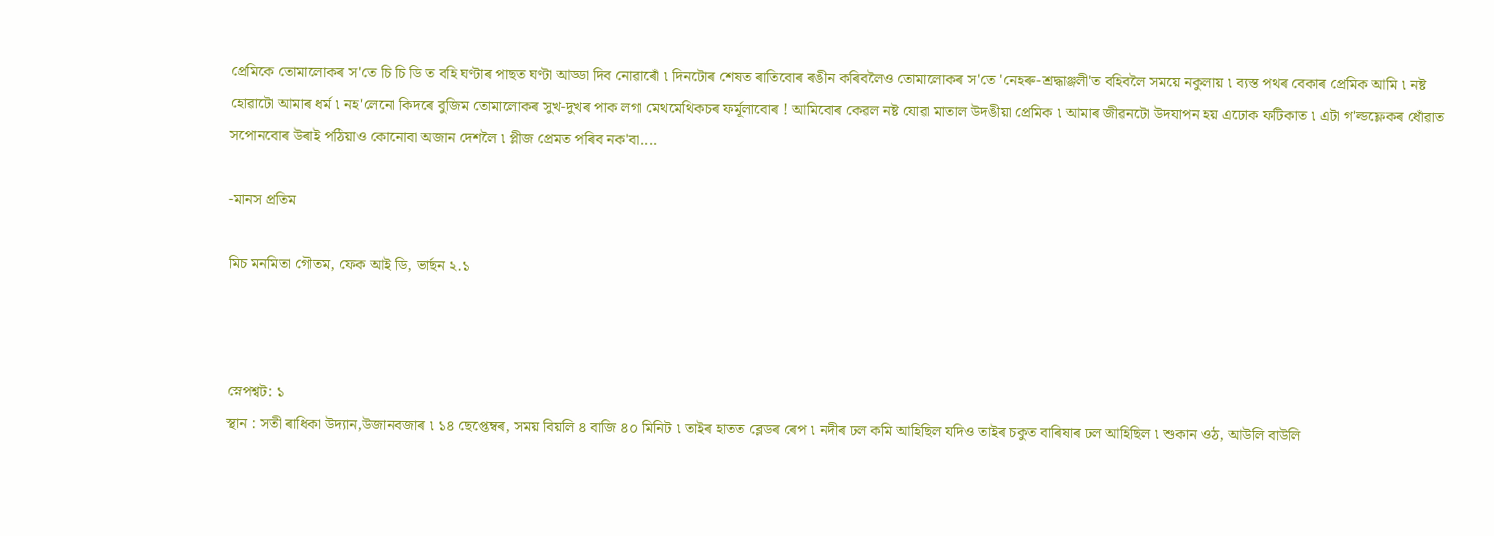প্ৰেমিকে তোমালোকৰ স'তে চি চি ডি ত বহি ঘণ্টাৰ পাছত ঘণ্টা আড্ডা দিব নোৱাৰোঁ ৷ দিনটোৰ শেষত ৰাতিবোৰ ৰঙীন কৰিবলৈও তোমালোকৰ স'তে 'নেহৰু-শ্ৰদ্ধাঞ্জলী'ত বহিবলৈ সময়ে নকুলায় ৷ ব্যস্ত পথৰ বেকাৰ প্ৰেমিক আমি ৷ নষ্ট হোৱাটো আমাৰ ধৰ্ম ৷ নহ'লেনো কিদৰে বুজিম তোমালোকৰ সুখ-দুখৰ পাক লগা মেথমেথিকচৰ ফৰ্মূলাবোৰ ! আমিবোৰ কেৱল নষ্ট যোৱা মাতাল উদঙীয়া প্ৰেমিক ৷ আমাৰ জীৱনটো উদযাপন হয় এঢোক ফটিকাত ৷ এটা গ'ল্ডফ্লেকৰ ধোঁৱাত সপোনবোৰ উৰাই পঠিয়াও কোনোবা অজান দেশলৈ ৷ প্লীজ প্ৰেমত পৰিব নক'বা....

-মানস প্ৰতিম

মিচ মনমিতা গৌতম, ফেক আই ডি, ভাৰ্ছন ২.১



স্নেপশ্বট: ১
স্থান : সতী ৰাধিকা উদ্যান,উজানবজাৰ ৷ ১৪ ছেপ্তেম্বৰ, সময় বিয়লি ৪ বাজি ৪০ মিনিট ৷ তাইৰ হাতত ব্লেডৰ ৰেপ ৷ নদীৰ ঢল কমি আহিছিল যদিও তাইৰ চকুত বাৰিষাৰ ঢল আহিছিল ৷ শুকান ওঠ, আউলি বাউলি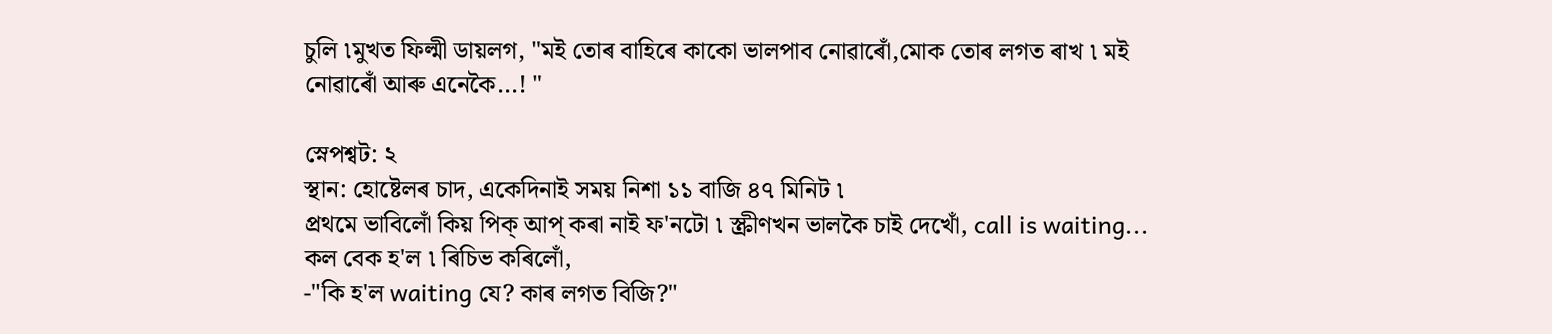চুলি ৷মুখত ফিল্মী ডায়লগ, "মই তোৰ বাহিৰে কাকো ভালপাব নোৱাৰোঁ,মোক তোৰ লগত ৰাখ ৷ মই নোৱাৰোঁ আৰু এনেকৈ...! "

স্নেপশ্বট: ২
স্থান: হোষ্টেলৰ চাদ, একেদিনাই সময় নিশা ১১ বাজি ৪৭ মিনিট ৷
প্ৰথমে ভাবিলোঁ কিয় পিক্ আপ্ কৰা নাই ফ'নটো ৷ স্ক্ৰীণখন ভালকৈ চাই দেখোঁ, call is waiting...
কল বেক হ'ল ৷ ৰিচিভ কৰিলোঁ,
-"কি হ'ল waiting যে? কাৰ লগত বিজি?"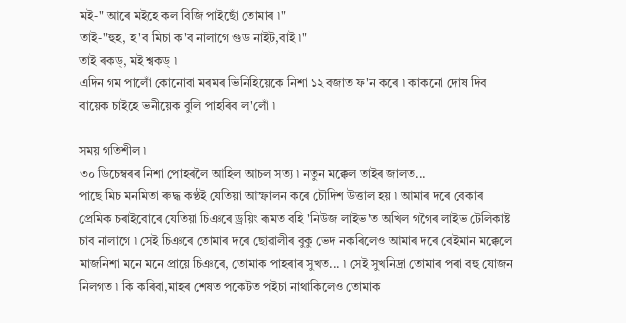মই-" আৰে মইহে কল বিজি পাইছোঁ তোমাৰ ৷"
তাই-"হুহ, হ'ব মিচা ক'ব নালাগে গুড নাইট,বাই ৷"
তাই ৰকড্, মই শ্বকড্ ৷
এদিন গম পালোঁ কোনোবা মৰমৰ ভিনিহিয়েকে নিশা ১২ বজাত ফ'ন কৰে ৷ কাকনো দোষ দিব বায়েক চাইহে ভনীয়েক বুলি পাহৰিব ল'লোঁ ৷

সময় গতিশীল ৷
৩০ ডিচেম্বৰৰ নিশা পোহৰলৈ আহিল আচল সত্য ৷ নতুন মক্কেল তাইৰ জালত...
পাছে মিচ মনমিতা ৰুদ্ধ কণ্ঠই যেতিয়া আস্ফালন কৰে চৌদিশ উত্তাল হয় ৷ আমাৰ দৰে বেকাৰ প্ৰেমিক চৰাইবোৰে যেতিয়া চিঞৰে ড্ৰয়িং ৰূমত বহি 'নিউজ লাইভ'ত অখিল গগৈৰ লাইভ টেলিকাষ্ট চাব নালাগে ৷ সেই চিঞৰে তোমাৰ দৰে ছোৱালীৰ বুকু ভেদ নকৰিলেও আমাৰ দৰে বেইমান মক্কেলে মাজনিশা মনে মনে প্ৰায়ে চিঞৰে, তোমাক পাহৰাৰ সুখত... ৷ সেই সুখনিদ্ৰা তোমাৰ পৰা বহু যোজন নিলগত ৷ কি কৰিবা,মাহৰ শেষত পকেটত পইচা নাথাকিলেও তোমাক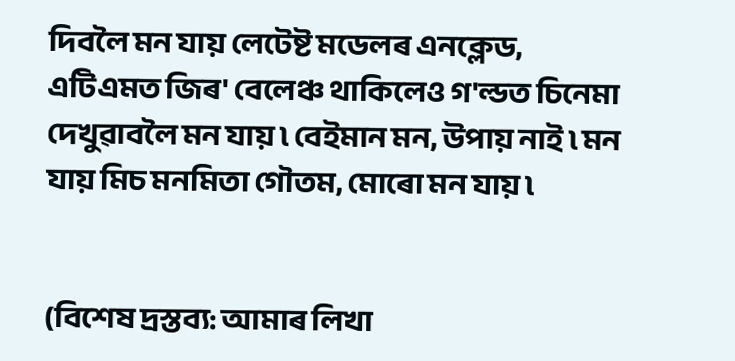দিবলৈ মন যায় লেটেষ্ট মডেলৰ এনক্লেড, এটিএমত জিৰ' বেলেঞ্চ থাকিলেও গ'ল্ডত চিনেমা দেখুৱাবলৈ মন যায় ৷ বেইমান মন, উপায় নাই ৷ মন যায় মিচ মনমিতা গৌতম, মোৰো মন যায় ৷


(বিশেষ দ্ৰস্তব্য: আমাৰ লিখা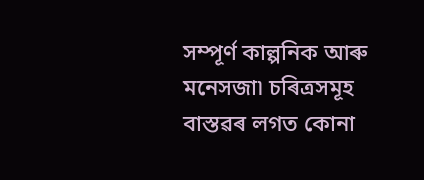সম্পূৰ্ণ কাল্পনিক আৰু মনেসজা৷ চৰিত্ৰসমূহ বাস্তৱৰ লগত কোনা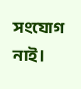সংযোগ নাই।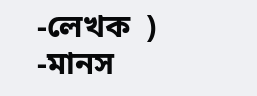-লেখক  )
-মানস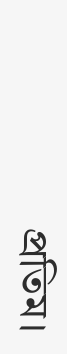প্ৰতিম।